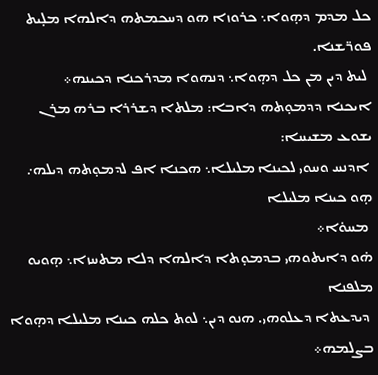ܟܠ ܡܕܡ ܕܗ̣ܘܐ܆ ܟܪܘܙܐ ܗܘ ܕܚܟܡܬܗ ܕܐܠܗܐ ܡܠ̣ܝܬ ܦܘܪ̈ܫܢܐ.
 ܠܝܬ ܕܝܢ ܡܢ ܟܠ ܕܗ̣ܘܐ܆ ܕܢܗܘܐ ܡܕܪܟܢܐ ܕܟܝܢܗ܀
ܐܝܟܢܐ ܕܕܡܘ̣ܬܗ ܕܐܒܐ: ܡܠܬܐ ܕܫܪܪܐ ܒܪܗ ܡܪܢ ܝܫܘܥ ܡܫܝܚܐ:
 ܐܕܢܚ ܘܚܘܝ ܠܟܝܢܐ ܡܠܝܠܐ܆ ܗܟܢܐ ܐܦ ܠܕܡܘ̣ܬܗ ܕܝܠܗ܇ ܗ̣ܘ ܟܝܢܐ ܡܠܝܠܐ
 ܡܚܘ̇ܐ܀
ܗ̇ܘ ܕܐܝܬܘܗܝ ܒܕܡܘ̣ܬܐ ܕܐܠܗܐ ܕܠܐ ܡܬܚܙܐ܆ ܗ̣ܘܝܘ ܡܠܦܢܐ
 ܕܝܕܥܬܐ ܕܥܠܘܗܝ. ܗܢܘ ܕܝܢ܆ ܠܘܬ ܟܠܗ ܟܝܢܐ ܡܠܝܠܐ ܕܗ̣ܘܐ ܒܨܠܡܗ܀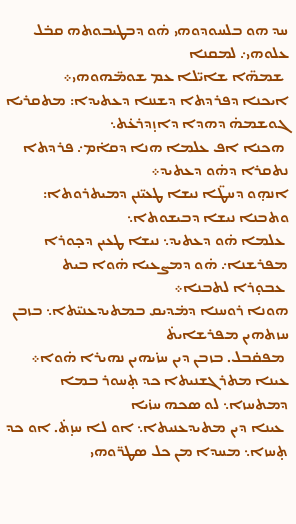ܚܕ ܗܘ ܒܠܚܘܕܘܗܝ ܗ̇ܘ ܕܒܛܝܒܘܬܗ ܩܒ̇ܠ ܥܠܘܗܝ܇ ܠܡܩܢܐ
 ܫܡܗ̈ܐ ܫܐܝ̈ܠܐ ܥܡ ܫܘܡ̈ܗܘܗܝ܀
ܐܝܟܢܐ ܕܦܪܕܬܐ ܕܫܢܢܐ ܕܥܬܝܕܐ: ܡܬܩܪܝܐ ܓܘܫܡܗ̇ ܕܗܕܐ ܕܐܙ̣ܕܪܥ̇ܬ܆
 ܗܟܢܐ ܐܦ ܥܠܡܐ ܗܢܐ ܕܩܐ̇ܡ܇ ܦܪܕܬܐ ܢܬܩܪܐ ܕܗ̇ܘ ܕܥܬܝܕ܀
ܐܢܗ̣ܘ ܕܚܛ̈ܐ ܢܝܫܐ ܛܥܝ̈ܢܢ ܕܡܝܬܪܘܬܐ: ܘܬܒܢܐ ܢܝܫܐ ܕܒܝܫܘܬܐ܆
 ܥܠܡܐ ܗ̇ܘ ܕܥܬܝܕ܆ ܢܝܫܐ ܛܥܝܢ ܕܟ̣ܘܪܐ ܡܦܪܫܢܐ܇ ܗ̇ܘ ܕܡܨܥܝܐ ܗ̇ܘܐ ܒܝܬ
 ܥܒܘ̣ܪܐ ܠܬܒܢܐ܀
ܗܘܢܐ ܪܘܚܢܐ ܕܡ̇ܕܝܩ ܒܡܬܝܕܥܢܝ̈ܬܐ܆ ܒܙܒܢ ܚܙܬܗܝܢ ܡܦܪܫܐܝܬ̇
 ܡܦܩ̇ܒܠ. ܒܙܒܢ ܕܝܢ ܚܙ̇ܝܗܝܢ ܢܗܝܪܐ ܗ̇ܘܐ܀
ܥܝܢܐ ܡܬܪܓܫܢܝܬܐ ܟܕ ܬ̣ܚܘܪ ܒܡܐ ܕܡܬܚܙܐ܆ ܠܘ ܣܟܗ ܚܙ̇ܝܐ
 ܥܝܢܐ ܕܝܢ ܡܬܝܕܥܢܝܬܐ܆ ܐܘ ܠܐ ܚܙ̣ܬ̇. ܐܘ ܟܕ ܬ̣ܚܙܐ܆ ܡܚܕܐ ܡܢ ܟܠ ܣܛܪ̈ܘܗܝ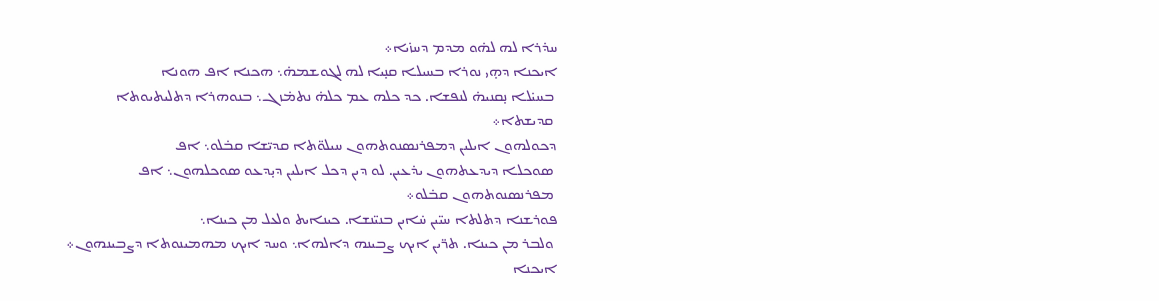ܚܕ̇ܪܐ ܠܗ ܠܗ̇ܘ ܡܕܡ ܕܚܙ̇ܝܐ܀
ܐܝܟܢܐ ܕܗ̣ܝ ܢܘܪܐ ܒܚܝܠܐ ܩܢ̣ܝܐ ܠܗ ܠܓܘܫܡܗ̇܆ ܗܟܢܐ ܐܦ ܗܘܢܐ
 ܒܚܝ̇ܠܐ ܢ̣ܩܢܝܗ̇ ܠܢܦܫܐ. ܟܕ ܟܠܗ ܥܡ ܟܠܗ̇ ܢܬܡ̇ܙܓ܆ ܒܢܘܗܪܐ ܕܬܠܝܬܝܘܬܐ
 ܩܕܝܫܬܐ܀
ܕܟܘܠܗܘܢ ܐܝܠܝܢ ܕܡܦܪܢܣܢܘܬܗܘܢ ܚܝܠܘ̈ܬܐ ܩܕܝ̈ܫܐ ܩܒ̇ܠܘ܆ ܐܦ
 ܣܘܟܠܐ ܕܝܕܥܬܗܘܢ ܝܕ̇ܥܝܢ. ܠܘ ܕܝܢ ܕܟܠ ܐܝܠܝܢ ܕܝ̣ܕܥܘ ܣܘܟܠܗܘܢ܆ ܐܦ
 ܡܦܪܢܣܢܘܬܗܘܢ ܩܒ̇ܠܘ܀
ܦܘܪܫܢܐ ܕܬܠܬܐ ܚܝ̈ܝܢ ܚ̇ܐܝܢ ܒܢܝ̈ܢܫܐ. ܟܝܢܐܝܬ ܘܠܥܠ ܡܢ ܟܝܢܐ܆
 ܘܠܒܪ ܡܢ ܟܝܢܐ. ܬܪ̈ܝܢ ܐܝܟ ܨܒܝܢܗ ܕܐܠܗܐ܆ ܘܚܕ ܐܝܟ ܡܗܡܝܢܘܬܐ ܕܨܒܝܢܗܘܢ܀
ܐܝܟܢܐ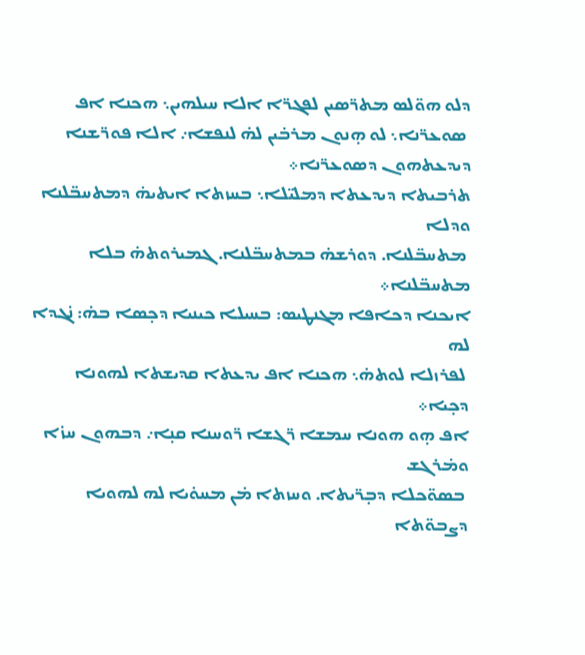ܕܠܘ ܗܘ̈ܠܣ ܡܬܪ̈ܣܝܢ ܠܦܓܪ̈ܐ ܐܠܐ ܚܝܠܗܝܢ܆ ܗܟܢܐ ܐܦ
 ܣܘܥܪ̈ܢܐ܆ ܠܘ ܗ̣ܢܘܢ ܡܪܒ̇ܝܢ ܠܗ̇ ܠܢܦܫܐ܇ ܐܠܐ ܦܘܪ̈ܫܢܐ ܕܝܕܥܬܗܘܢ ܕܣܘܥܪ̈ܢܐ܀
ܬܪܒܝܬܐ ܕܝܕܥܬܐ ܕܡܠܝ̈ܠܐ܆ ܒܚܙܬܐ ܐܝܬܝܗ̇ ܕܡܬܚܒ̈ܠܢܐ ܘܕܠܐ
 ܡܬܚܒ̈ܠܢܐ. ܕܘܪܫܗ̇ ܒܡܬܚܒ̈ܠܢܐ. ܓܡܝܪܘܬܗ̇ ܒܠܐ ܡܬܚܒ̈ܠܢܐ܀
ܐܝܟܢܐ ܕܟܐܦܐ ܡܓܢܛܝܣ: ܒܚܝܠܐ ܟܝܢܝܐ ܕܟ̣ܣܐ ܒܗ̇: ܢ̇ܓܕܐ ܠܗ
 ܠܦܪܙܠܐ ܠܘܬܗ̇܆ ܗܟܢܐ ܐܦ ܝܕܥܬܐ ܩܕܝܫܬܐ ܠܗܘܢܐ ܕܟ̣ܝܐ܀
ܐܦ ܗ̣ܘ ܗܘܢܐ ܚܡܫܐ ܪ̈ܓܫܐ ܪ̈ܘܚܢܐ ܩܢ̣ܐ܇ ܕܒܗܘܢ ܚܙ̇ܐ ܘܡ̇ܪܓܫ
 ܒܣܘ̈ܟܠܐ ܕܒ̣ܪ̈ܝܬܐ. ܘܚܙܬܐ ܡ̇ܢ ܡܚܘ̇ܝܐ ܠܗ ܠܗܘܝܐ ܕܨܒܘ̈ܬܐ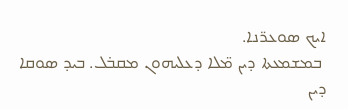ܐܝܟ ܣܘܥܪ̈ܢܐ.
 ܒܡܫܡܥܬܐ ܕܝܢ ܡ̈ܠܐ ܕܥܠܝܗܘܢ ܡܩܒ̇ܠ. ܒܝܕ ܣܘܩܐ ܕܝܢ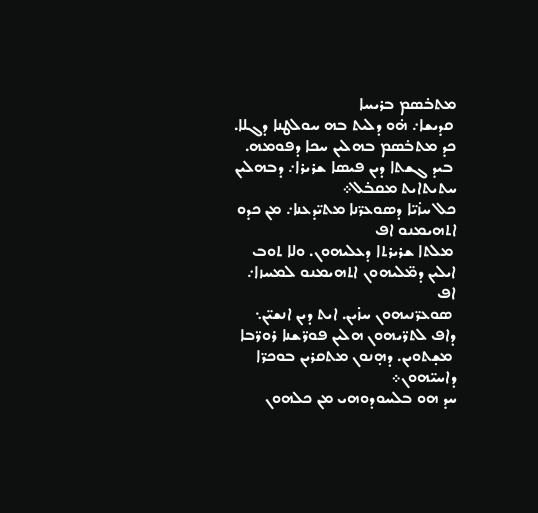ܡܬܒ̇ܣܡ ܒܪܝܚܐ
 ܩܕܝܫܐ܇ ܗ̇ܘ ܕܠܝܬ ܒܗ ܚܘܠܛܢܐ ܕܓܠܐ. ܟܕ ܡܬܒ̇ܣܡ ܒܗܠܝܢ ܚܟܐ ܕܦܘܡܗ.
 ܒܝܕ ܓܫܬܐ ܕܝܢ ܦܝܣܐ ܫܪܝܪܐ܇ ܕܒܗܠܝܢ ܚܬܝܬܐܝܬ ܡܩܒ̇ܠ܀
ܟܠ ܚܙ̇ܝ̈ܐ ܕܣܘܥܪ̈ܢܐ ܡܬܝ̈ܕܥܢܐ܇ ܡܢ ܟܕܘ ܐܬܗܝܡܢܘ ܐܦ
 ܡܠܬܐ ܫܪܝܪܬܐ ܕܥܠܝܗܘܢ. ܘܠܐ ܬܘܒ ܐܝܠܝܢ ܕܡ̈ܠܝܗܘܢ ܐܬܗܝܡܢܘ ܠܡܚܙܐ܇ ܐܦ
 ܣܘܥܪ̈ܢܝܗܘܢ ܚܙ̇ܝܢ. ܐܝܬ ܕܝܢ ܐܢܫܝ̈ܢ܆ ܕܐܦ ܠܬܪ̈ܝܗܘܢ ܗܠܝܢ ܦܘܪ̈ܫܢܐ ܪܘܪ̈ܒܐ
 ܡܫ̣ܬܘܝܢ. ܕܗ̣ܢܘܢ ܡܬܩܪܝܢ ܒܘܟܪ̈ܐ ܕܐܚܝ̈ܗܘܢ܀
ܚܕ ܗܘ ܒܠܚܘܕܘܗܝ ܡܢ ܟܠܗܘܢ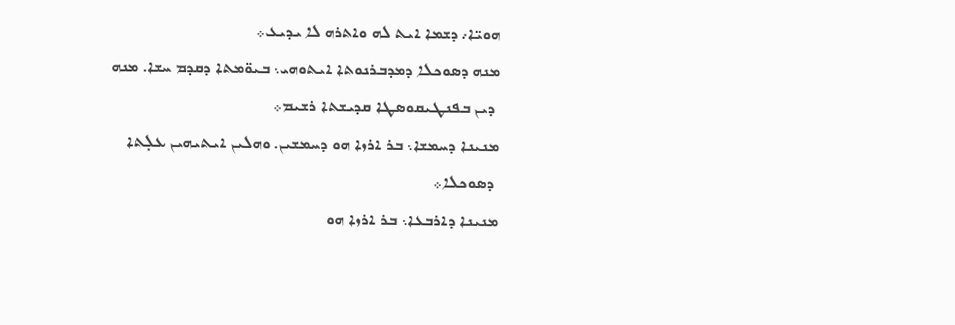ܗܘܝ̈ܐ܇ ܕܫܡܐ ܐܝܬ ܠܗ ܘܐܬܪܗ ܠܐ ܝܕܝܥ܀
ܡܢܗ ܕܣܘܟܠܐ ܕܡܕܒܪܢܘܬܐ ܐܝܬܘܗܝ܆ ܒܝܘ̈ܡܬܐ ܕܩܕܡ ܚܫܐ. ܡܢܗ
 ܕܝܢ ܒܦܢܛܝܩܘܣܛܐ ܩܕܝܫܬܐ ܪܫܝܡ܀
ܡܢܝܢܐ ܕܚܡܫܐ܆ ܒܪ ܐܪܙܐ ܗܘ ܕܚܡܫܝܢ. ܘܗܠܝܢ ܐܝܬܝܗܝܢ ܥܠ̣ܬܐ
 ܕܣܘܟܠܐ܀
ܡܢܝܢܐ ܕܐܪܒܥܐ܆ ܒܪ ܐܪܙܐ ܗܘ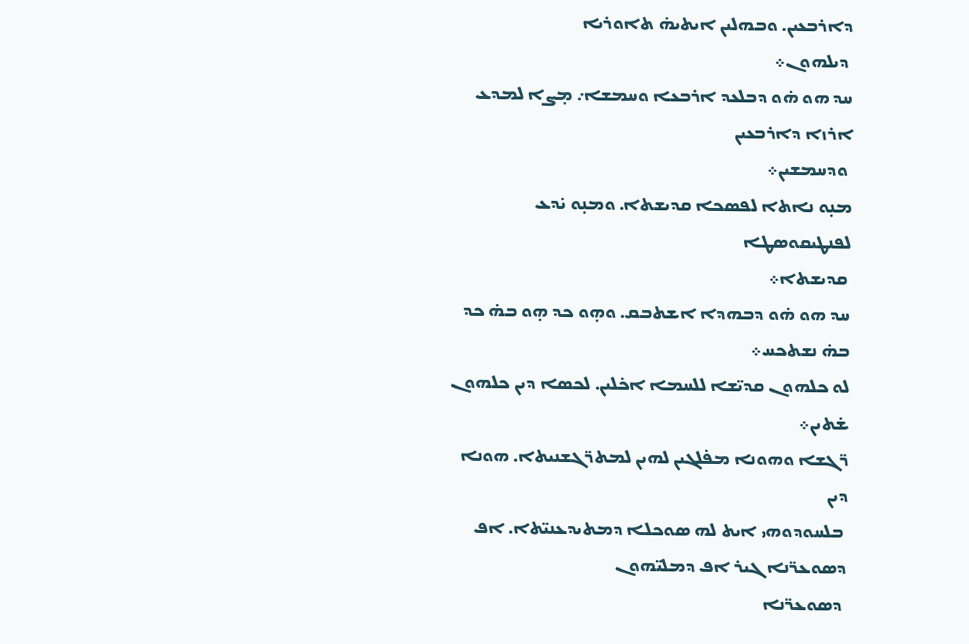ܕܐܪܒܥܝܢ. ܘܒܗܠܝܢ ܐܝܬܝܗ̇ ܬܐܘܪܝܐ
 ܕܝܠܗܘܢ܀
ܚܕ ܗܘ ܗ̇ܘ ܕܒܠܥܕ ܐܪܒܥܐ ܘܚܡܫܐ܇ ܡ̣ܨܐ ܠܡܕܥ ܐܪܙܐ ܕܐܪܒܥܝܢ
 ܘܕܚܡܫܝܢ܀
ܡܢ̣ܘ ܢܐܬܐ ܠܦܣܟܐ ܩܕܝܫܬܐ. ܘܡܢ̣ܘ ܝ̇ܕܥ ܠܦܢܛܝܩܘܣܛܐ
 ܩܕܝܫܬܐ܀
ܚܕ ܗܘ ܗ̇ܘ ܕܒܗܕܐ ܐܫܬܒܩ. ܘܗ̣ܘ ܟܕ ܗ̣ܘ ܒܗ̇ ܟܕ ܒܗ̇ ܢܫܬܟܚ܀
ܠܘ ܟܠܗܘܢ ܩܕܝ̈ܫܐ ܠܠܚܡܐ ܐܟ̇ܠܝܢ. ܠܟܣܐ ܕܝܢ ܟܠܗܘܢ ܫ̇ܬܝܢ܀
ܪ̈ܓܫܐ ܘܗܘܢܐ ܡܦ̇ܠܓܝܢ ܠܗܝܢ ܠܡܬܪ̈ܓܫܢܝܬܐ. ܗܘܢܐ ܕܝܢ
 ܒܠܚܘܕܘܗܝ ܐܝܬ ܠܗ ܣܘܟܠܐ ܕܡܬܝܕܥܢܝ̈ܬܐ. ܐܦ ܕܣܘܥܪ̈ܢܐ ܓܝܪ ܐܦ ܕܡܠܝ̈ܗܘܢ
 ܕܣܘܥܪ̈ܢܐ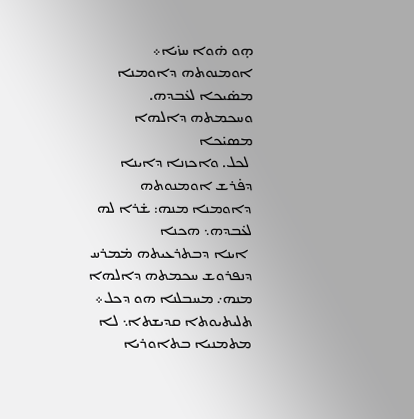ܗ̣ܘ ܗ̇ܘܐ ܚܙ̇ܝܐ܀
ܐܘܡܢܘܬܗ ܕܐܘܡܢܐ ܡܣ̇ܝܟܐ ܠܥ̇ܒܕܗ. ܘܚܟܡܬܗ ܕܐܠܗܐ ܡܣܝ̇ܟܐ
 ܠܟܠ. ܘܐܟܙܢܐ ܕܐܝܢܐ ܕܦ̇ܪܫ ܐܘܡܢܘܬܗ ܕܐܘܡܢܐ ܡܢܗ: ܫ̇ܪܐ ܠܗ ܠܥ̇ܒܕܗ܆ ܗܟܢܐ
 ܐܝܢܐ ܕܒܬܪܥܝܬܗ ܡ̇ܡܪܚ ܕܢܦܪܘܫ ܚܟܡܬܗ ܕܐܠܗܐ ܡܢܗ܇ ܡܚܒܠܢܐ ܗܘ ܕܟܠ܀
ܬܠܝܬܝܘܬܐ ܩܕܝܫܬܐ܆ ܠܐ ܡܬܡܢܝܐ ܒܬܐܘܪܝܐ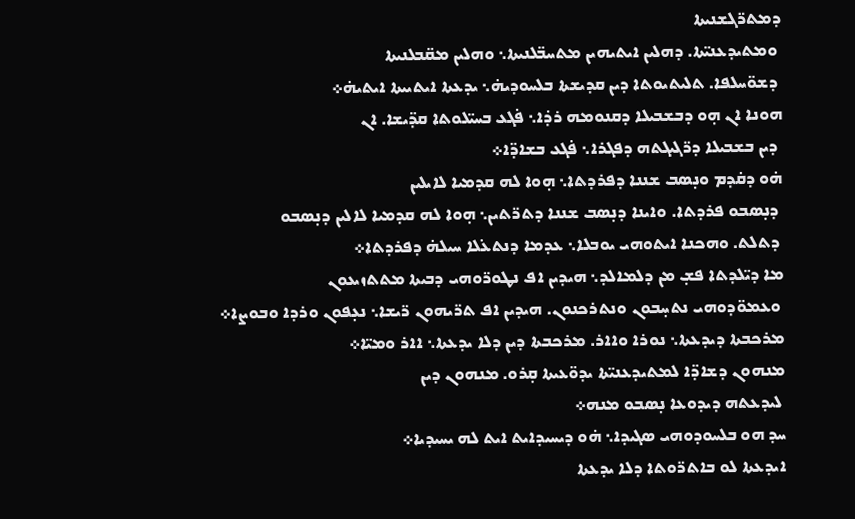ܕܡܬܪ̈ܓܫܢܝܬܐ
 ܘܡܬܝܕܥܢܝ̈ܬܐ. ܕܗܠܝܢ ܐܝܬܝܗܝܢ ܡܬܚܒ̈ܠܢܝܬܐ܆ ܘܗܠܝܢ ܡܩ̈ܒܠܢܝܬܐ
 ܕܫܘ̈ܚܠܦܐ. ܬܠܝܬܝܘܬܐ ܕܝܢ ܩܕܝܫܬܐ ܒܠܚܘܕܝܗ̇܆ ܝܕܥܬܐ ܐܝܬܝܝܬܐ ܐܝܬܝܗ̇܀
ܗܘܢܐ ܐܢ ܗ̣ܘ ܕܒܫܒܝܠܐ ܕܩܢܘܡܗ ܪܕ̇ܐ܆ ܦ̇ܓܥ ܒܚܝ̈ܠܘܬܐ ܩܕ̈ܝܫܐ. ܐܢ
 ܕܝܢ ܒܫܒܝܠܐ ܕܪ̈ܓܝܓܬܗ ܕܦܓܪܐ܆ ܦ̇ܓܥ ܒܫܐܕ̈ܐ܀
ܗ̇ܘ ܕܩ̇ܕܡ ܘܢ̣ܣܒ ܫܢܢܐ ܕܦܪܕܬܐ܆ ܗ̣ܘܐ ܠܗ ܩܕܡܝܐ ܠܐܝܠܝܢ
 ܕܢ̣ܣܒܘ ܦܪܕܬܐ. ܘܐܝܢܐ ܕܢ̣ܣܒ ܫܢܢܐ ܕܬܪ̈ܬܝܢ܆ ܗ̣ܘܐ ܠܗ ܩܕܡܝܐ ܠܐܠܝܢ ܕܢ̣ܣܒܘ
 ܕܬܠܬ. ܘܗܟܢܐ ܐܝܬܘܗܝ ܝܘܒܠܐ܆ ܥܕܡܐ ܕܢܬܥ̇ܠܐ ܚܝܠܗ̇ ܕܦܪܕܬܐ܀
ܡܐ ܕܝ̈ܠܕܬܐ ܦܫ̣ ܡܢ ܕܠܡܐܠܕ܆ ܗܝܕܝܢ ܐܦ ܢܛܘܪ̈ܘܗܝ ܕܒܝܬܐ ܡܬܬܙܝܥܘܢ
 ܘܥܡܘ̈ܕܘܗܝ ܢܬܚ̣ܒܘܢ ܘܢܬܪܟܢܘܢ. ܗܝܕܝܢ ܐܦ ܬܪ̈ܝܗܘܢ ܪ̈ܝܫܐ܆ ܢܥ̣ܦܘܢ ܘܪܕܐ ܘܒܘܨܐ܀
ܡܪܟܒܬܐ ܕܝܕܥܬܐ܆ ܢܘܪܐ ܘܐܐܪ. ܡܪܟܒܬܐ ܕܝܢ ܕܠܐ ܝܕܥܬܐ܆ ܐܐܪ ܘܡܝ̈ܐ܀
ܡܢܗܘܢ ܕܫܐܕ̈ܐ ܠܡܬܝܕܥܢܝ̈ܬܐ ܝܕܘ̈ܥܝܬܐ ܩ̣ܪܘ. ܡܢܗܘܢ ܕܝܢ
 ܠܝܕܥܬܗ ܕܝܕܘܥܐ ܢ̣ܣܒܘ ܡܢܗ܀
ܚܕ ܗܘ ܒܠܚܘܕܘܗܝ ܣܓܝܕܐ܆ ܗ̇ܘ ܕܝܚܝܕܐܝܬ ܐܝܬ ܠܗ ܝܚܝܕܝܐ܀
ܐܝܕܥܬܐ ܠܘ ܒܐܬܪ̈ܘܬܐ ܕܠܐ ܝܕܥܬܐ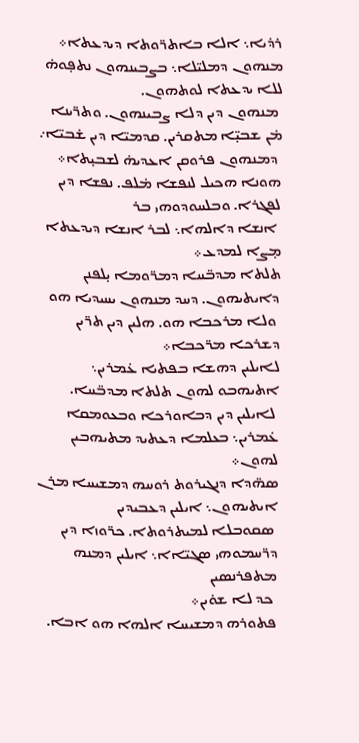ܪܕ̇ܝܐ܆ ܐܠܐ ܒܐܬܪ̈ܘܬܐ ܕܝܕܥܬܐ܀
ܡܢܗܘܢ ܕܡܠܝ̈ܠܐ܆ ܒܨܒܝܢܗܘܢ ܢܬܦ̣ܘܗ̇ ܠܠܐ ܝܕܥܬܐ ܠܘܬܗܘܢ.
 ܡܢܗܘܢ ܕܝܢ ܕܠܐ ܨܒܝܢܗܘܢ. ܘܬܪ̈ܝܢܐ ܡ̇ܢ ܫܒܝ̣̈ܐ ܡܬܩܪܝܢ. ܩܕܡܝ̈ܐ ܕܝܢ ܫ̇ܒܝ̈ܐ܇
 ܕܡܢܗܘܢ ܦܪܘܩܢ ܐܥܕܝܗ̇ ܠܫܒܝ̣ܬܐ܀
ܗܘܢܐ ܗܟܝܠ ܠܢܦܫܐ ܡ̇ܠܦ. ܢܦܫܐ ܕܝܢ ܠܦܓܪܐ. ܘܒܠܚܘܕܘܗܝ ܒܪ
 ܐܢܫܐ ܕܐܠܗܐ܆ ܠܒܪ ܐܢܫܐ ܕܝܕܥܬܐ ܡ̣ܨܐ ܠܡܕܥ܀
ܬܠܬܐ ܡܕܒ̈ܚܐ ܕܡܪ̈ܘܡܐ ܝ̣ܠܦܢܢ ܕܐܝܬܝܗܘܢ. ܕܚܕ ܡܢܗܘܢ ܝܚܝܕܝܐ ܗܘ
 ܘܠܐ ܡܪܟܒܐ ܗܘ. ܗܠܝܢ ܕܝܢ ܬܪ̈ܝܢ ܕܫܪܟܐ ܡܪ̈ܟܒܐ܀
ܠܐܝܠܝܢ ܕܗܫܐ ܒܦܬܝܐ ܥ̇ܡܪܝܢ܆ ܐܬܝܗܒܘ ܠܗܘܢ ܬܠܬܐ ܡܕܒ̈ܚܐ.
 ܠܐܝܠܝܢ ܕܝܢ ܕܒܐܘܪܟܐ ܘܒܥܘܡܩܐ ܥ̇ܡܪܝܢ܆ ܒܥܠܡܐ ܕܥܬܝܕ ܡܬܝܗܒܝܢ ܠܗܘܢ܀
ܣܗ̈ܕܐ ܕܢܓܝܪܘܬ ܪܘܚܗ ܕܡܫܝܚܐ ܡܪܢ ܐܝܬܝܗܘܢ܆ ܐܝܠܝܢ ܕܥܒܝܕܝܢ
 ܣܩܘܒܠܐ ܠܡܝܬܪܘܬܐ. ܟܪ̈ܘܙܐ ܕܝܢ ܕܪ̈ܚܡܘܗܝ ܣܓܝ̈ܐܐ܆ ܐܝܠܝܢ ܕܡܢܗ ܡܬܦܪܢܣܝܢ
 ܟܕ ܠܐ ܫܘ̇ܝܢ܀
ܦܬܘܪܗ ܕܡܫܝܚܐ ܐܠܗܐ ܗܘ ܐܒܐ.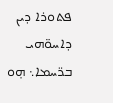ܦܬܘܪܐ ܕܝܢ ܕܐܚܘ̈ܗܝ ܒܪ̈ܚܡܐ܆ ܗ̣ܘ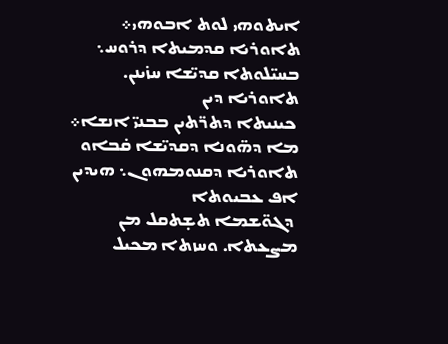ܐܝܬܘܗܝ ܠܘܬ ܐܒܘܗܝ܀
ܬܐܘܪܝܐ ܩܕܡܝܬܐ ܕܪܘܚ܆ ܒܚܝ̈ܠܘܬܐ ܩܕܝ̈ܫܐ ܚܙ̇ܝܢܢ. ܬܐܘܪܝܐ ܕܝܢ
 ܟܝܢܝܬܐ ܕܬܪ̈ܬܝܢ ܒܒܢܝ̈ ܐܢܫܐ܀
ܡܐ ܕܗ̈ܘܢܐ ܕܩܕܝ̈ܫܐ ܩ̇ܒܐܘ ܬܐܘܪܝܐ ܕܩܢܘܡܗܘܢ܆ ܗܝܕܝܢ ܐܦ ܥܒܝܘܬܐ
 ܕܓܘ̈ܫܡܐ ܬܫ̣ܬܩܠ ܡܢ ܡܨܥܬܐ. ܘܚܙܬܐ ܡܟܝܠ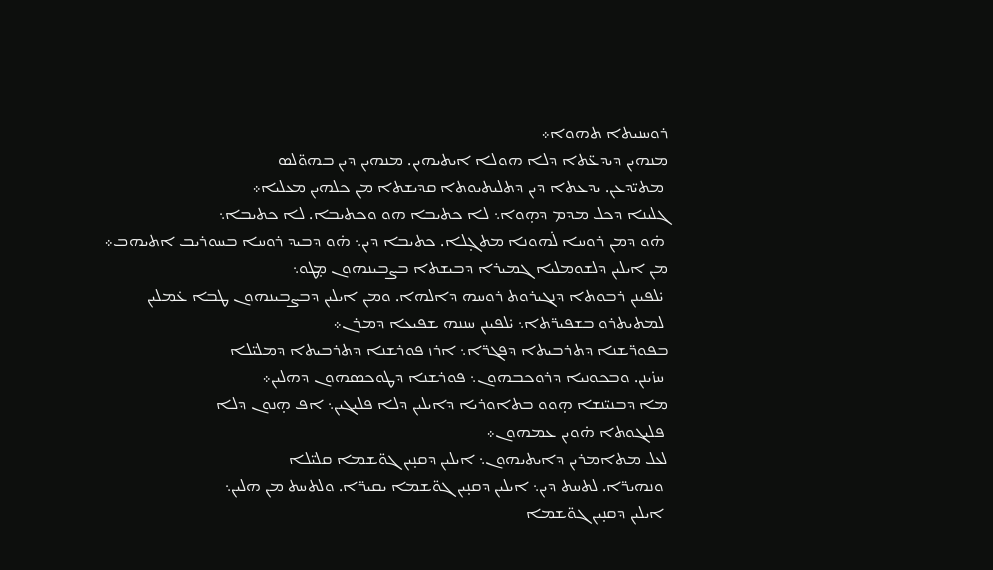ܪܘܚܢܝܬܐ ܬܗܘܐ܀
ܡܢܗܝܢ ܕܝܕܥ̈ܬܐ ܕܠܐ ܗܘܠܐ ܐܝܬܝܗܝܢ. ܡܢܗܝܢ ܕܝܢ ܒܗܘ̈ܠܣ
 ܡܬܝ̈ܕܥܢ. ܝܕܥܬܐ ܕܝܢ ܕܬܠܝܬܝܘܬܐ ܩܕܝܫܬܐ ܡܢ ܟܠܗܝܢ ܡܥܠܝܐ܀
ܓܠܝܢܐ ܕܟܠ ܡܕܡ ܕܗ̣ܘܐ܆ ܠܐ ܟܬܝܒܐ ܗܘ ܘܟܬܝܒܐ. ܠܐ ܟܬܝܒܐ܆
 ܗ̇ܘ ܕܡܢ ܪܘܚܐ ܠ̇ܗܘܢܐ ܡܬܓ̣ܠܐ. ܟܬܝܒܐ ܕܝܢ܆ ܗ̇ܘ ܕܒܝܕ ܪܘܚܐ ܒܚܘܪܝܒ ܐܬܝܗܒ܀
ܡܢ ܐܝܠܝܢ ܕܠܫܘܡܠܝܐ ܓܡܝܪܐ ܕܒܝܫܬܐ ܒܨܒܝܢܗܘܢ ܡ̣ܛܘ܆
 ܝ̇ܠܦܝܢܢ ܪܒܘܬܐ ܕܢܓܝܪܘܬ ܪܘܚܗ ܕܐܠܗܐ. ܘܡܢ ܐܝܠܝܢ ܕܒܨܒܝܢܗܘܢ ܛܒܐ ܥ̇ܡܠܝܢ
 ܠܡܬܝܬܪܘ ܒܫܦܝܪ̈ܬܐ܆ ܝ̇ܠܦܝܢܢ ܚܢܢܗ ܫܦܝܥܐ ܕܡܪܢ܀
ܒܦܘܪ̈ܫܢܐ ܕܬܪܒܝܬܐ ܕܦܓܪ̈ܐ܆ ܐܪܙ ܦܘܪܫܢܐ ܕܬܪܒܝܬܐ ܕܡܠܝ̈ܠܐ
 ܚܙ̇ܝܢܢ. ܘܒܟܘܢܝܐ ܕܪܘܟܒܗܘܢ܆ ܦܘܪܫܢܐ ܕܛܘܟܣܗܘܢ ܕܗܠܝܢ܀
ܡܐ ܕܒܢܝ̈ܢܫܐ ܗ̣ܘܘ ܒܬܐܘܪܝܐ ܕܐܝܠܝܢ ܕܠܐ ܦܠܝܓܝܢ܆ ܐܦ ܗ̣ܢܘܢ ܕܠܐ
 ܦܠܝܓܘܬܐ ܗ̇ܘܝܢ ܥܡܗܘܢ܀
ܠܥܠ ܡܬܐܡܪܝܢ ܕܐܝܬܝܗܘܢ܆ ܐܝܠܝܢ ܕܩܢ̣ܝܢ ܓܘ̈ܫܡܐ ܩܠܝ̈ܠܐ
 ܘܢܗܝܪ̈ܐ. ܠܬܚܬ ܕܝܢ܆ ܐܝܠܝܢ ܕܩܢ̣ܝܢ ܓܘ̈ܫܡܐ ܝܩܝܪ̈ܐ. ܘܠܬܚܬ ܡܢ ܗܠܝܢ܆
 ܐܝܠܝܢ ܕܩܢ̣ܝܢ ܓܘ̈ܫܡܐ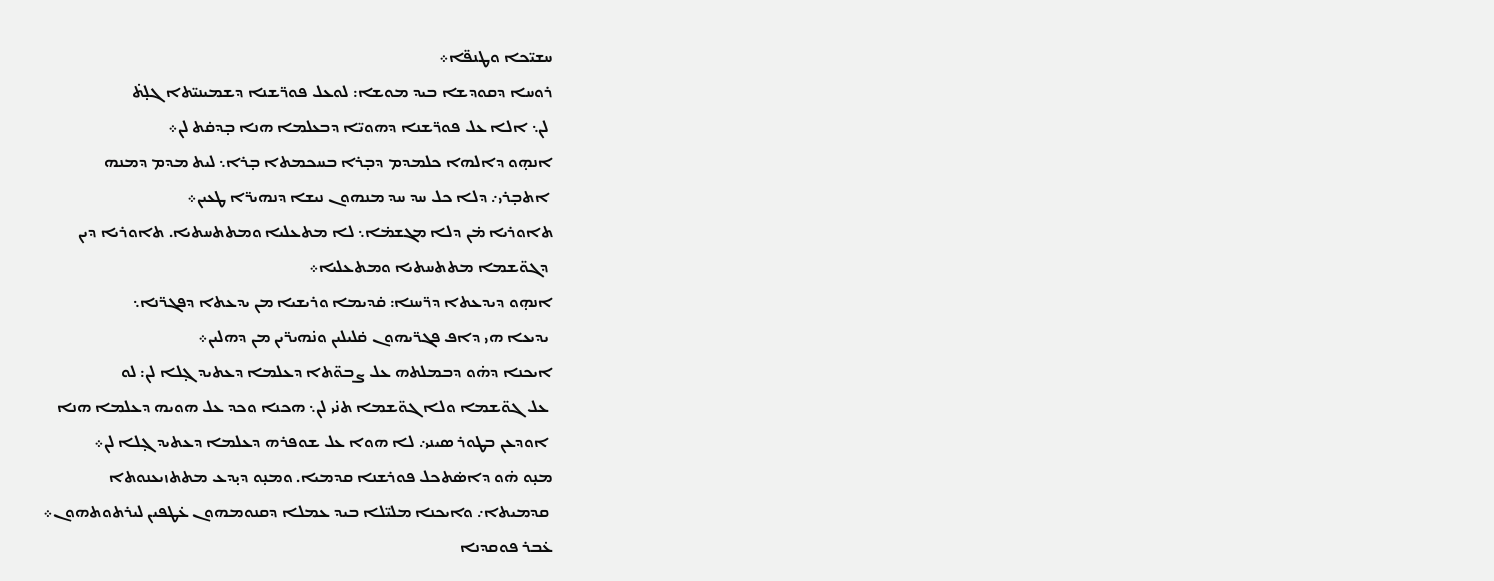ܚܫܝ̈ܟܐ ܘܛܢܦ̈ܐ܀
ܪܘܚܐ ܕܩܘܕܫܐ ܒܝܕ ܡܘܫܐ: ܠܘܥܠ ܦܘܪ̈ܫܢܐ ܕܫܡܝܢܝ̈ܬܐ ܓܠ̣ܬ̇
 ܠܢ܆ ܐܠܐ ܥܠ ܦܘܪ̈ܫܢܐ ܕܗܘܝ̈ܐ ܕܒܥܠܡܐ ܗܢܐ ܒ̣ܕܩ̇ܬ ܠܢ܀
ܐܢܗ̣ܘ ܕܐܠܗܐ ܟܠܡܕܡ ܕܒ̣ܪܐ ܒܚܟܡܬܐ ܒ̣ܪܐ܆ ܠܝܬ ܡܕܡ ܕܡܢܗ
 ܐܬܒ̣ܪܝ܇ ܕܠܐ ܟܠ ܚܕ ܚܕ ܡܢܗܘܢ ܢܝܫܐ ܕܢܗܝܪ̈ܐ ܛܥܝܢ܀
ܬܐܘܪܝܐ ܡ̇ܢ ܕܠܐ ܡܓܫܡ̇ܐ܆ ܠܐ ܡܬܥܠܝܐ ܘܡܬܬܚܬܝܐ. ܬܐܘܪܝܐ ܕܝܢ
 ܕܓܘ̈ܫܡܐ ܡܬܬܚܬܝܐ ܘܡܬܥܠܝܐ܀
ܐܢܗ̣ܘ ܕܝܕܥܬܐ ܕܪ̈ܚܢܐ: ܩ̇ܕܝܡܐ ܘܪܝܫܝܐ ܡܢ ܝܕܥܬܐ ܕܦܓܪ̈ܢܐ܆
 ܝܕܝܥܐ ܗܝ ܕܐܦ ܦܓܪ̈ܝܗܘܢ ܩ̇ܠܝܠܝܢ ܘܢ̇ܗܝܪ̈ܝܢ ܡܢ ܕܗܠܝܢ܀
ܐܝܟܢܐ ܕܗ̇ܘ ܕܒܡܠܬܗ ܥܠ ܨܒܘ̈ܬܐ ܕܥܠܡܐ ܕܥܬܝܕ ܓ̣ܠܐ ܠܢ: ܠܘ
 ܥܠ ܓܘ̈ܫܡܐ ܘܠܐ ܓܘ̈ܫܡܐ ܬܢ̇ܝ ܠܢ܆ ܗܟܢܐ ܘܟܕ ܥܠ ܗܘܝܗ ܕܥܠܡܐ ܗܢܐ
 ܐܘܕܥܢ ܒܛܘܪ ܣܝܢܝ܇ ܠܐ ܗܘܐ ܥܠ ܫܘܦܪܗ ܕܥܠܡܐ ܕܥܬܝܕ ܓ̣ܠܐ ܠܢ܀
ܡܢ̣ܘ ܗ̇ܘ ܕܐܣ̇ܬܟܠ ܦܘܪܫܢܐ ܩܕܡܝܐ. ܘܡܢ̣ܘ ܕܝ̣ܕܥ ܡܬܬܙܝܥܢܘܬܐ
 ܩܕܡܝܬܐ܇ ܘܐܝܟܢܐ ܡܠܝ̈ܠܐ ܒܝܕ ܥܡܠܐ ܕܩܢܘܡܗܘܢ ܥ̇ܛܦܝܢ ܠܝܪܬܘܬܗܘܢ܀
ܥ̇ܒܪ ܦܘܩܕܢܐ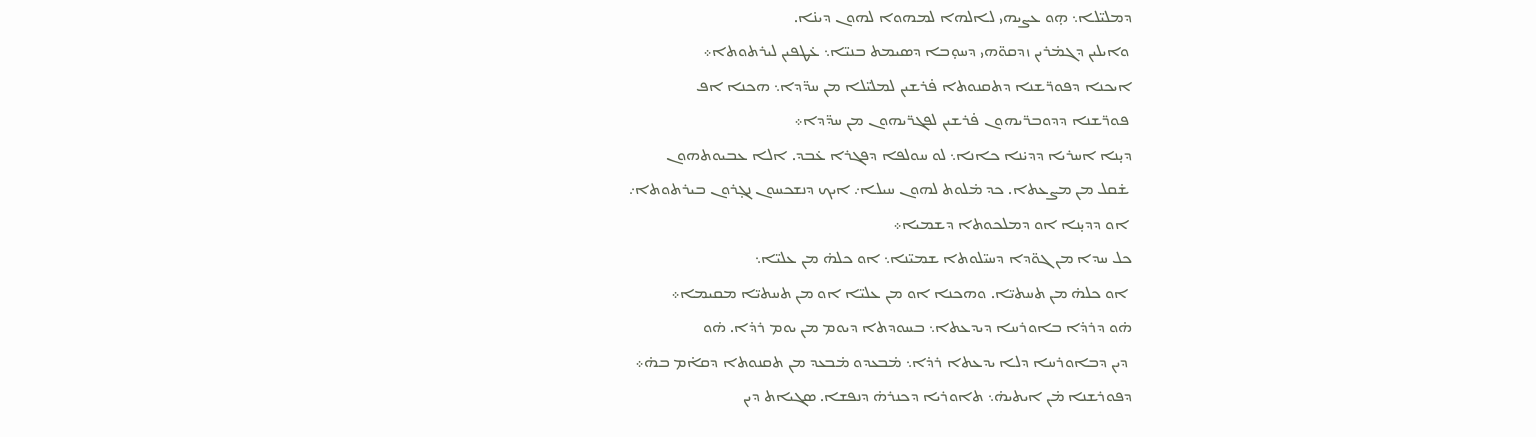ܕܡܠܝ̈ܠܐ܆ ܗ̣ܘ ܥܨܝܗܝ ܠܐܠܗܐ ܠܡܗܘܐ ܠܗܘܢ ܕܝܢ̇ܐ.
 ܘܐܝܠܝܢ ܕܓܡ̇ܪܝܢ ܙܕܩܘ̈ܗܝ ܕܚܘ̣ܒܐ ܕܣܝܡܬ ܒܢܝ̈ܐ܆ ܥ̇ܛܦܝܢ ܠܝܪܬܘܬܐ܀
ܐܝܟܢܐ ܕܦܘܪ̈ܫܢܐ ܕܬܩܢܘܬܐ ܦ̇ܪܫܝܢ ܠܡܠܝ̈ܠܐ ܡܢ ܚܕ̈ܕܐ܆ ܗܟܢܐ ܐܦ
 ܦܘܪ̈ܫܢܐ ܕܕܘܒܪ̈ܝܗܘܢ ܦ̇ܪܫܝܢ ܠܦܓܪ̈ܝܗܘܢ ܡܢ ܚܕ̈ܕܐ܀
ܕܝ̣ܢܐ ܐܚܪܝܐ ܕܕܝ̇ܢܐ ܟܐܢܐ܆ ܠܘ ܚܘܠܦܐ ܕܦܓܪܐ ܥ̇ܒܕ. ܐܠܐ ܥܒܝܘܬܗܘܢ
 ܫ̇ܩܠ ܡܢ ܡܨܥܬܐ. ܟܕ ܡ̇ܠܘܬ ܠܗܘܢ ܚܝܠܐ܇ ܐܝܟ ܕܢܫܟܚܘܢ ܢܓ̣ܪܘܢ ܒܝܪܬܘܬܐ܇
 ܐܘ ܕܕܝ̣ܢܐ ܐܘ ܕܡܠܟܘܬܐ ܕܫܡܝܐ܀
ܟܠ ܚܕܐ ܡܢ ܓܘ̈ܕܐ ܕܚܝ̈ܠܘܬܐ ܫܡܝ̈ܢܐ܆ ܐܘ ܟܠܗ̇ ܡܢ ܥܠܝ̈ܐ܆
 ܐܘ ܟܠܗ̇ ܡܢ ܬܚܬܝ̈ܐ. ܘܗܟܢܐ ܐܘ ܡܢ ܥܠܝ̈ܐ ܐܘ ܡܢ ܬܚܬܝ̈ܐ ܡܩܝܡܐ܀
ܗ̇ܘ ܕܪܕ̇ܐ ܒܐܘܪܚܐ ܕܝܕܥܬܐ܆ ܒܚܘܕܬܐ ܕܝܘܡ ܡܢ ܝܘܡ ܪܕ̇ܐ. ܗ̇ܘ
 ܕܝܢ ܕܒܐܘܪܚܐ ܕܠܐ ܝܕܥܬܐ ܪܕ̇ܐ܆ ܡ̇ܒܥܕܘ ܡ̇ܒܥܕ ܡܢ ܬܩܢܘܬܐ ܕܩܐ̇ܡ ܒܗ̇܀
ܕܦܘܪܫܢܐ ܡ̇ܢ ܐܝܬܝܗ̇܆ ܬܐܘܪܝܐ ܕܟܢܪܗ̇ ܕܢܦܫܐ. ܣܓܝܐܬ ܕܝܢ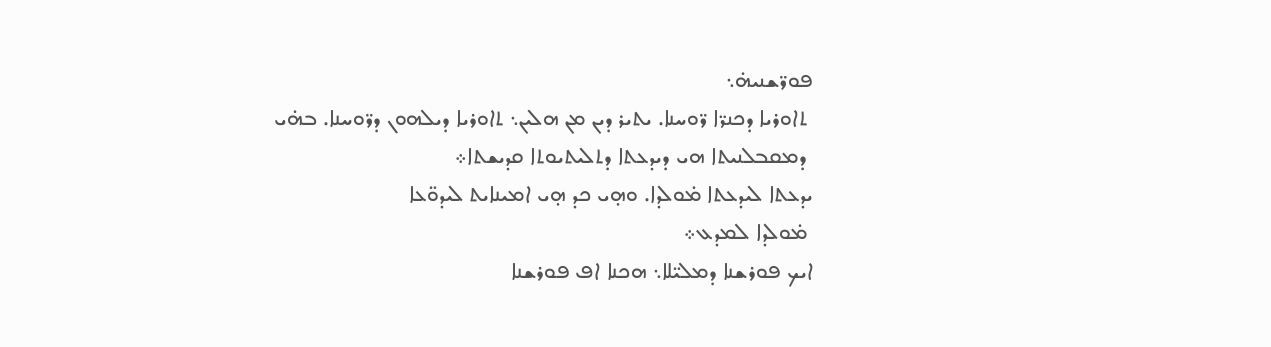ܦܘܪ̈ܫܢܝܗ̇܆
 ܬܐܘܪܝܐ ܕܟܢܪ̈ܐ ܪ̈ܘܚܢܐ. ܝܬܝܪ ܕܝܢ ܡܢ ܗܠܝܢ܆ ܬܐܘܪܝܐ ܕܝܠܗܘܢ ܕܪ̈ܘܚܢܐ. ܒܗ̇ܝ
 ܕܡܩܒܠܢܝܬܐ ܗܝ ܕܝܕܥܬܐ ܕܬܠܝܬܝܘܬܐ ܩܕܝܫܬܐ܀
ܝܕܥܬܐ ܠܝܕܥܬܐ ܡ̇ܘܠܕܐ. ܘܗ̣ܝ ܟܕ ܗ̣ܝ ܐܡܝܢܐܝܬ ܠܝܕܘ̈ܥܐ
 ܡ̇ܘܠܕܐ ܠܡܕܥ܀
ܐܝܟ ܦܘܪܫܢܐ ܕܡܠܝ̈ܠܐ܆ ܗܟܢܐ ܐܦ ܦܘܪܫܢܐ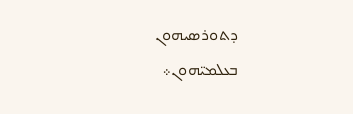ܕܬܘܪܣܝܗܘܢ ܒܥܠܡܝ̈ܗܘܢ܀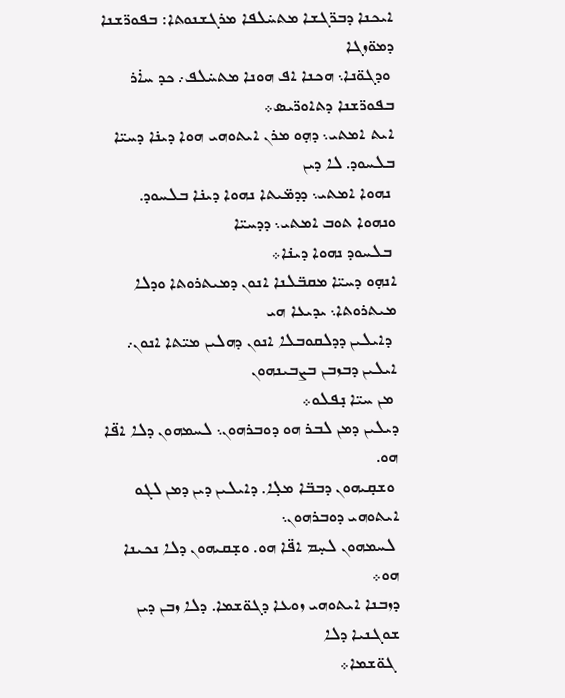ܐܝܟܢܐ ܕܒܪ̈ܓܫܐ ܡܬܚ̇ܠܦܐ ܡܪܓܫܢܘܬܐ: ܒܦܘܪ̈ܫܢܐ ܕܡܘ̈ܙܓܐ
 ܘܕܓܘ̈ܢܐ܆ ܗܟܢܐ ܐܦ ܗܘܢܐ ܡܬܚ̇ܠܦ܇ ܟܕ ܚܐ̇ܪ ܒܦܘܪ̈ܫܢܐ ܕܬܐܘܪ̈ܝܣ܀
ܐܝܬ ܐܡܬܝ܆ ܕܗ̣ܘ ܡܪܢ ܐܝܬܘܗܝ ܗܘܐ ܕܝܢ̇ܐ ܕܚܝ̈ܐ ܒܠܚܘܕ. ܠܐ ܕܝܢ
 ܢܗܘܐ ܐܡܬܝ܆ ܕܕܡ̈ܝܬܐ ܢܗܘܐ ܕܝܢ̇ܐ ܒܠܚܘܕ. ܘܢܗܘܐ ܬܘܒ ܐܡܬܝ܆ ܕܕܚܝ̈ܐ
 ܒܠܚܘܕ ܢܗܘܐ ܕܝܢ̇ܐ܀
ܐܢܗ̣ܘ ܕܚܝ̈ܐ ܡܩܒ̈ܠܢܐ ܐܢܘܢ ܕܡܝܬܪܘܬܐ ܘܕܠܐ ܡܝܬܪܘܬܐ܆ ܝܕܝܥܐ ܗܝ
 ܕܐܝܠܝܢ ܕܕܠܩܘܒܠܐ ܐܢܘܢ ܕܗܠܝܢ ܡܝ̈ܬܐ ܐܢܘܢ܇ ܐܝܠܝܢ ܕܒܙܒܢ ܒܨܒܝܢܗܘܢ
 ܡܢ ܚܝ̈ܐ ܢ̣ܦܠܘ܀
ܕܝܠܝܢ ܕܡܢ ܠܒܪ ܗܘ ܕܘܒܪܗܘܢ܆ ܠܚܡܗܘܢ ܕܠܐ ܐܦ̈ܐ ܗܘ.
 ܘܫܩ̣ܝܗܘܢ ܕܒܒ̈ܐ ܡܠ̣ܐ. ܕܐܝܠܝܢ ܕܝܢ ܕܡܢ ܠܓܘ ܐܝܬܘܗܝ ܕܘܒܪܗܘܢ܆
 ܠܚܡܗܘܢ ܠܚ̣ܡ ܐܦ̈ܐ ܗܘ. ܘܫ̣ܩܝܗܘܢ ܕܠܐ ܢܟܝܢܐ ܗܘ܀
ܕܙܒܢܐ ܐܝܬܘܗܝ ܙܘܥܐ ܕܓܘ̈ܫܡܐ. ܕܠܐ ܙܒܢ ܕܝܢ ܫܘܓܢܝܐ ܕܠܐ
 ܓܘ̈ܫܡܐ܀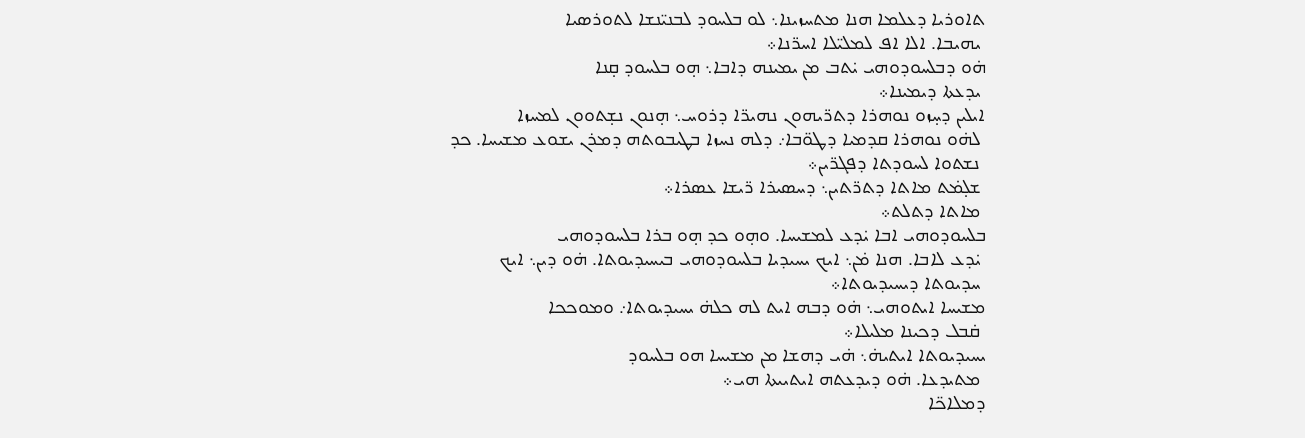ܬܐܘܪܝܐ ܕܥܠܡܐ ܗܢܐ ܡܬܚܙܝܢܐ܆ ܠܘ ܒܠܚܘܕ ܠܒܢܝ̈ܢܫܐ ܠܬܘܪܣܝܐ
 ܝܗܝܒܐ. ܐܠܐ ܐܦ ܠܡܠܝ̈ܠܐ ܐܚܪ̈ܢܐ܀
ܗ̇ܘ ܕܒܠܚܘܕܘܗܝ ܝ̇ܬܒ ܡܢ ܝܡܝܢܗ ܕܐܒܐ܆ ܗ̣ܘ ܒܠܚܘܕ ܩ̣ܢܐ
 ܝܕܥܬܐ ܕܝܡܝܢܐ܀
ܐܝܠܝܢ ܕܚ̣ܙܘ ܢܘܗܪܐ ܕܬܪ̈ܝܗܘܢ ܢܗܝܪ̈ܐ ܕܪܘܚ܆ ܗ̣ܢܘܢ ܢܫ̣ܬܘܘܢ ܠܡܚܙܐ
 ܠܗ̇ܘ ܢܘܗܪܐ ܩܕܡܝܐ ܕܛܘ̈ܒܐ܇ ܕܠܗ ܢܚܙܐ ܒܛܝܒܘܬܗ ܕܡܪܢ ܝܫܘܥ ܡܫܝܚܐ. ܟܕ
 ܢܫܬܘܐ ܠܚܘܕܬܐ ܕܦܓܪ̈ܝܢ܀
 ܫܠ̣ܡ̇ܬ ܡܐܬܐ ܕܬܪ̈ܬܝܢ܆ ܕܚܣܝܪܐ ܪ̈ܝܫܐ ܥܣܪܐ܀
 ܡܐܬܐ ܕܬܠܬ܀
ܒܠܚܘܕܘܗܝ ܐܒܐ ܝ̇ܕܥ ܠܡܫܝܚܐ. ܘܗ̣ܘ ܟܕ ܗ̣ܘ ܒܪܐ ܒܠܚܘܕܘܗܝ
 ܝ̇ܕܥ ܠܐܒܐ. ܗܢܐ ܡ̇ܢ܆ ܐܝܟ ܝܚܝܕܝܐ ܒܠܚܘܕܘܗܝ ܒܝܚܝܕܝܘܬܐ. ܗ̇ܘ ܕܝܢ܆ ܐܝܟ
 ܚܕܝܘܬܐ ܕܝܚܝܕܝܘܬܐ܀
ܡܫܝܚܐ ܐܝܬܘܗܝ܆ ܗ̇ܘ ܕܒܗ ܐܝܬ ܠܗ ܟܠܗ̇ ܝܚܝܕܝܘܬܐ܇ ܘܡܘܟܟܐ
 ܩ̇ܒܠ ܕܟܝܢܐ ܡܠܝܠܐ܀
ܝܚܝܕܝܘܬܐ ܐܝܬܝܗ̇܆ ܗ̇ܝ ܕܗܫܐ ܡܢ ܡܫܝܚܐ ܗܘ ܒܠܚܘܕ
 ܡܬܝܕܥܐ. ܗ̇ܘ ܕܝܕܥܬܗ ܐܝܬܝܝܬܐ ܗܝ܀
ܕܡܠܐܟ̈ܐ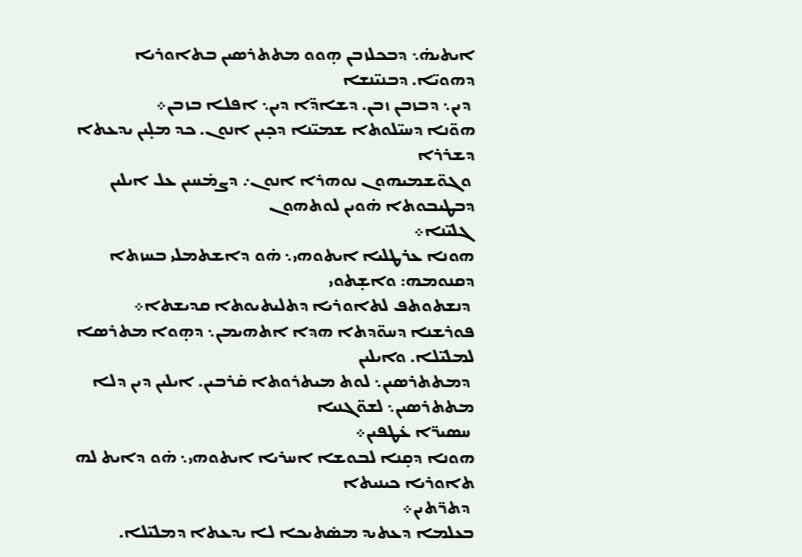ܐܝܬܝܗ̇܆ ܕܒܟܠܙܒܢ ܗ̣ܘܘ ܡܬܬܪܣܝܢ ܒܬܐܘܪܝܐ ܕܗܘܝ̈ܐ. ܕܒܢܝ̈ܢܫܐ
 ܕܝܢ܆ ܕܒܙܒܢ ܙܒܢ. ܕܫܐܕ̈ܐ ܕܝܢ܆ ܐܦܠܐ ܒܙܒܢ܀
ܗܘ̈ܢܐ ܕܚܝ̈ܠܘܬܐ ܫܡܝ̈ܢܐ ܕܟ̣ܝܢ ܐܢܘܢ. ܟܕ ܡܠ̣ܝܢ ܝܕܥܬܐ ܕܫܪܪܐ
 ܘܓܘ̈ܫܡܝܗܘܢ ܢܘܗܪܐ ܐܢܘܢ܇ ܕܨܡ̇ܚܝܢ ܥܠ ܐܝܠܝܢ ܕܒܛܝܒܘܬܐ ܗ̇ܘܝܢ ܠܘܬܗܘܢ
 ܓܠܝ̈ܢܐ܀
ܗܘܢܐ ܥܪܛܠܝܐ ܐܝܬܘܗܝ܆ ܗ̇ܘ ܕܐܫܬܡܠܝ ܒܚܙܬܐ ܕܩܢܘܡܗ: ܘܐܫ̣ܬܘܝ
 ܕܢܫܬܘܬܦ ܠܬܐܘܪܝܐ ܕܬܠܝܬܝܘܬܐ ܩܕܝܫܬܐ܀
ܦܘܪܫܢܐ ܕܚܘ̈ܕܬܐ ܗܕܐ ܐܬܗܝܡܢ܆ ܕܗ̣ܘܐ ܡܬܪܣܐ ܠܡܠܝ̈ܠܐ. ܘܐܝܠܝܢ
 ܕܡܬܬܪܣܝܢ܆ ܠܘܬ ܡܝܬܪܘܬܐ ܩ̇ܪܒܝܢ. ܐܝܠܝܢ ܕܝܢ ܕܠܐ ܡܬܬܪܣܝܢ܆ ܠܫܘ̈ܓܢܝܐ
 ܚܣܝܪ̈ܐ ܥ̇ܛܦܝܢ܀
ܗܘܢܐ ܕܩ̣ܢܐ ܠܒܘܫܐ ܐܚܪܝܐ ܐܝܬܘܗܝ܆ ܗ̇ܘ ܕܐܝܬ ܠܗ ܬܐܘܪܝܐ ܟܝܢܝܬܐ
 ܕܬܪ̈ܬܝܢ܀
ܒܥܠܡܐ ܕܥܬܝܕ ܡܣ̇ܬܝܟܐ ܠܐ ܝܕܥܬܐ ܕܡܠܝ̈ܠܐ.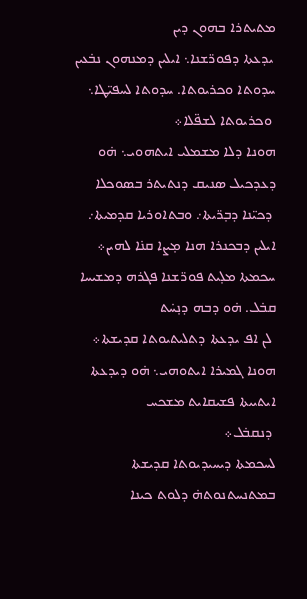ܡܬܝܬܪܐ ܒܗܘܢ ܕܝܢ
 ܝܕܥܬܐ ܕܦܘܪ̈ܫܢܐ܆ ܐܝܠܝܢ ܕܡܢܗܘܢ ܢܒ̇ܥܝܢ ܚܕܘܬܐ ܘܟܪܝܘܬܐ. ܚܕܘܬܐ ܠܚܦܝ̈ܛܐ܆
 ܘܟܪܝܘܬܐ ܠܫܦ̈ܠܐ܀
ܗܘܢܐ ܕܠܐ ܡܫܡܠܝ ܐܝܬܗܘܝ܆ ܗ̇ܘ ܕܥܕܟܝܠ ܣܢܝܩ ܕܢܬܝܬܪ ܒܣܘܟܠܐ
 ܕܟܝ̈ܢܐ ܕܒ̣ܪ̈ܝܬܐ܇ ܘܒܬܐܘܪܝܐ ܩܕܡܝܬܐ܇ ܐܝܠܝܢ ܕܒܟܢܪܐ ܗܢܐ ܡ̣ܨܐ ܩܢ̇ܐ ܠܗܝܢ܀
ܚܟܡܬܐ ܡܠ̣ܝܬ ܦܘܪ̈ܫܢܐ ܦܓܪܗ ܕܡܫܝܚܐ ܩܒ̇ܠ. ܗ̇ܘ ܕܒܗ ܕܢ̣ܚ̇ܬ
 ܠܢ ܐܦ ܝܕܥܬܐ ܕܬܠܝܬܝܘܬܐ ܩܕܝܫܬܐ܀
ܗܘܢܐ ܓܡܝܪܐ ܐܝܬܘܗܝ܆ ܗ̇ܘ ܕܝܕܥܬܐ ܐܝܬܝܝܬܐ ܦܫܝܩܐܝܬ ܡܫܟܚ
 ܕܢܩܒ̇ܠ܀
ܠܚܟܡܬܐ ܕܝܚܝܕܝܘܬܐ ܩܕܝܫܬܐ ܒܡܬܢܚܬܢܘܬܗ̇ ܕܠܘܬ ܟܝܢܐ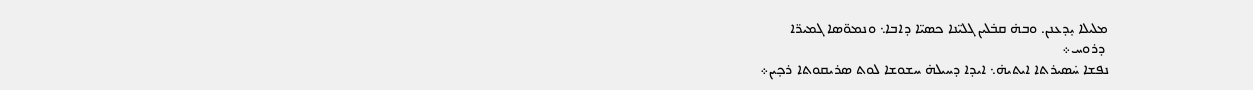ܡܠܝܠܐ ܝ̣ܕܥܢܢ. ܘܒܗ̇ ܩܒ̇ܠܝܢ ܓܠܝ̈ܢܐ ܟܣܝ̈ܐ ܕܐܒܐ܆ ܘܢܡܘ̈ܣܐ ܓܡܝܪ̈ܐ
 ܕܪܘܚ܀
ܢܦܫܐ ܚ̇ܣܝܪܬܐ ܐܝܬܝܗ̇܆ ܐܝܕܐ ܕܚܝܠܗ̇ ܚܫܘܫܐ ܠܘܬ ܣܪܝܩܘܬܐ ܪܟ̣ܝܢ܀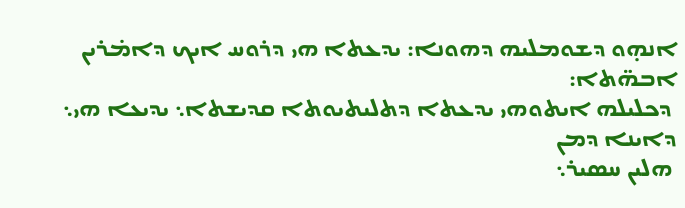ܐܢܗ̣ܘ ܕܫܘܡܠܝܗ ܕܗܘܢܐ: ܝܕܥܬܐ ܗܝ ܕܪܘܚ ܐܝܟ ܕܐܡ̇ܪܝܢ ܐܒܗ̈ܬܐ:
 ܕܟܠܝܠܗ ܐܝܬܘܗܝ ܝܕܥܬܐ ܕܬܠܝܬܝܘܬܐ ܩܕܝܫܬܐ܆ ܝܕܝܥܐ ܗܝ܆ ܕܐܝܢܐ ܕܡܢ
 ܗܠܝܢ ܚܣܝܪ܆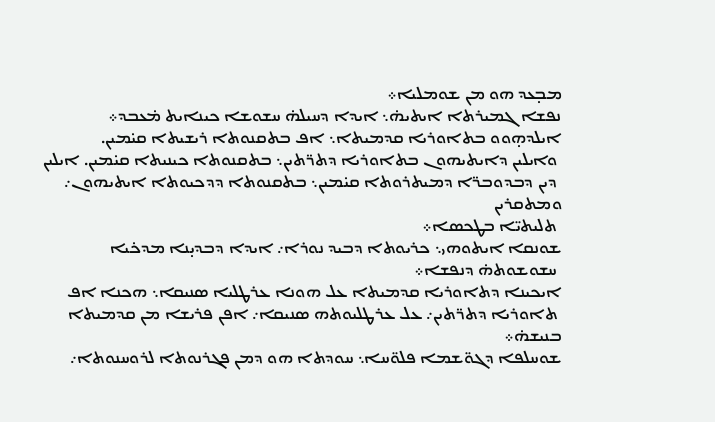ܡܒ̣ܥܕ ܗܘ ܡܢ ܫܘܡܠܝܐ܀
ܢܦܫܐ ܓܡܝܪܬܐ ܐܝܬܝܗ̇܆ ܐܝܕܐ ܕܚܝܠܗ̇ ܚܫܘܫܐ ܟܝܢܐܝܬ ܡ̇ܥܒܕ܀
ܐܝܠܕܗ̣ܘܘ ܒܬܐܘܪܝܐ ܩܕܡܝܬܐ܆ ܐܦ ܒܬܩܢܘܬܐ ܪܝܫܝܬܐ ܩܝ̇ܡܝܢ.
 ܘܐܝܠܝܢ ܕܐܝܬܝܗܘܢ ܒܬܐܘܪܝܐ ܕܬܪ̈ܬܝܢ܆ ܒܬܩܢܘܬܐ ܟܝܢܝܬܐ ܩܝ̇ܡܝܢ. ܐܝܠܝܢ
 ܕܝܢ ܕܒܕܘܒܪ̈ܐ ܕܡܝܬܪܘܬܐ ܩܝ̇ܡܝܢ܆ ܒܬܩܢܘܬܐ ܕܕܟܝܘܬܐ ܐܝܬܝܗܘܢ܇ ܘܡܬܩܪܝܢ
 ܬܠܝܬܝ̈ܐ ܒܛܟܣܐ܀
ܫܘܢܩܐ ܐܝܬܘܗܝ܆ ܟܪܝܘܬܐ ܕܒܝܕ ܢܘܪܐ܇ ܐܝܕܐ ܕܒܕܝ̣ܢܐ ܡܕܟ̇ܝܐ
 ܚܫܘܫܘܬܗ̇ ܕܢܦܫܐ܀
ܐܝܟܝܢܐ ܕܬܐܘܪܝܐ ܩܕܡܝܬܐ ܥܠ ܗܘܢܐ ܥܪܛܠܝܐ ܣܢܝܩܐ܆ ܗܟܢܐ ܐܦ
 ܬܐܘܪܝܐ ܕܬܪ̈ܬܝܢ܇ ܥܠ ܥܪܛܠܝܘܬܗ ܣܢܝܩܐ܇ ܐܦܢ ܦܪܝܫܐ ܡܢ ܩܕܡܝܬܐ ܒܢܝܫܗ̇܀
ܫܘܚܠܦܐ ܕܓܘ̈ܫܡܐ ܦܠܘ̈ܚܐ܆ ܚܘܕܬܐ ܗܘ ܕܡܢ ܦܓܪܢܘܬܐ ܠܪܘܚܢܘܬܐ܇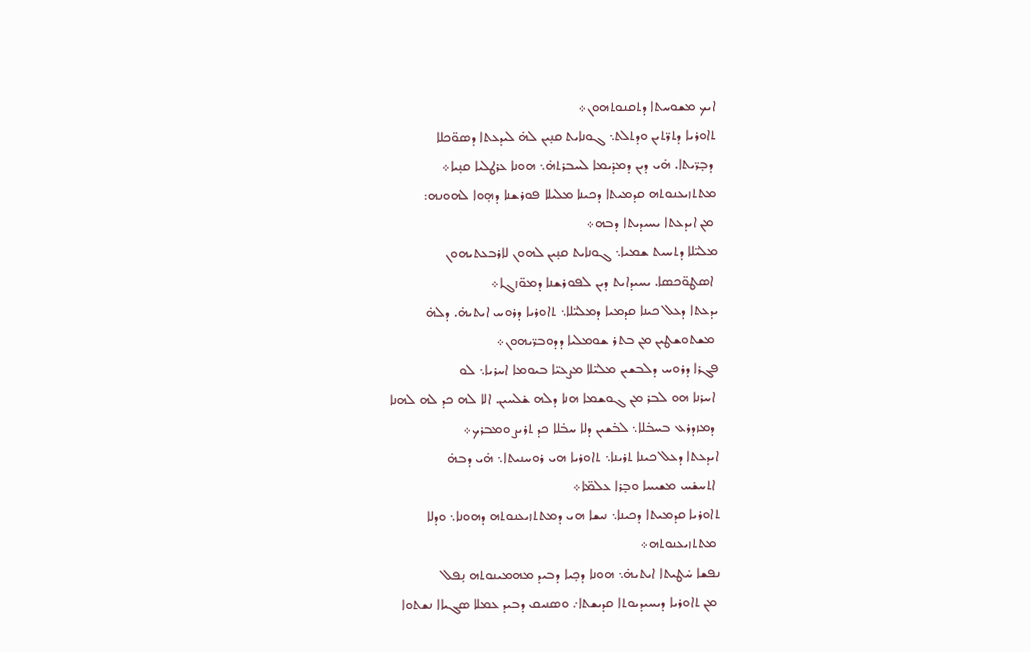ܐܝܟ ܡܫܘܚܬܐ ܕܬܩܢܘܬܗܘܢ܀
ܬܐܘܪܝܐ ܕܬܪ̈ܬܝܢ ܘܕܬܠܬ܆ ܓܘܢܐܝܬ ܩܢ̣ܝܢ ܠܗ̇ ܠܝܕܥܬܐ ܕܣܘ̈ܟܠܐ
 ܕܒ̣ܪ̈ܝܬܐ. ܗ̇ܝ ܕܝܢ ܕܡܕ̇ܝܡܐ ܠܚܒܪܬܗ̇܆ ܗܘܢܐ ܥܪܛܠܝܐ ܩܢ̣ܝܐ܀
ܡܬܬܙܝܥܢܘܬܗ ܩܕܡܝܬܐ ܕܟܝܢܐ ܡܠܝܠܐ ܦܘܪܫܢܐ ܕܗ̣ܘܐ ܠܗܘܢܗ:
 ܡܢ ܐܝܕܥܬܐ ܝܚܝܕܝܬܐ ܕܒܗ܀
ܡܠܝ̈ܠܐ ܕܬܚܝܬ ܫܡܝܐ܆ ܓܘܢܐܝܬ ܩܢ̣ܝܢ ܠܗܘܢ ܠܐܪܒܥܬܝܗܘܢ
 ܐܣܛܘ̈ܟܣܐ. ܝܚܝܕܐܝܬ ܕܝܢ ܠܦܘܪܫܢܐ ܕܡܘ̈ܙܓܐ܀
ܝܕܥܬܐ ܕܥܠ ܟܝܢܐ ܩܕܡܝܐ ܕܡܠܝ̈ܠܐ܆ ܬܐܘܪܝܐ ܕܪܘܚ ܐܝܬܝܗ̇. ܕܠܗ̇
 ܡܫܬܘܫܛܝܢ ܡܢ ܒܬܪ ܫܘܡܠܝܐ ܕܕܘܒܪ̈ܝܗܘܢ܀
ܦܓܪܐ ܕܪܘܚ ܕܠܒܫܝܢ ܡܠܝ̈ܠܐ ܡܨܥܝ̈ܐ ܒܝܘܡܐ ܐܚܪܝܐ܆ ܠܘ
 ܐܚܪܢܐ ܗܘ ܠܒܪ ܡܢ ܓܘܫܡܐ ܗܢܐ ܕܠܗ ܫ̇ܠܚܝܢ. ܐܠܐ ܠܗ ܟܕ ܠܗ ܠܗܢܐ
 ܕܡܙܕܪܥ ܒܚܒ̇ܠܐ܆ ܠܒ̇ܫܝܢ ܕܠܐ ܚܒ̇ܠܐ ܟܕ ܬܪܝܨ ܘܡܒܪܟ܀
ܐܝܕܥܬܐ ܕܥܠ ܟܝܢܐ ܬܪܝܢܐ܆ ܬܐܘܪܝܐ ܗܝ ܪܘܚܢܝܬܐ܆ ܗ̇ܝ ܕܒܗ̇
 ܐܬܚܫ̇ܚ ܡܫܝܚܐ ܘܒ̣ܪܐ ܥܠܡ̈ܐ܀
ܬܐܘܪܝܐ ܩܕܡܝܬܐ ܕܟܝܢܐ܆ ܢܝܫܐ ܗܝ ܕܡܬܬܙܝܥܢܘܬܗ ܕܗܘܢܐ܆ ܘܕܠܐ
 ܡܬܬܙܝܥܢܘܬܗ܀
ܢܦܫܐ ܚ̇ܛܝܬܐ ܐܝܬܝܗ̇܆ ܗܘܢܐ ܕܟ̣ܝܐ ܕܒܝܕ ܡܗܡܝܢܘܬܗ ܢ̣ܦܠ
 ܡܢ ܬܐܘܪܝܐ ܕܝܚܝܕܝܘܬܐ ܩܕܝܫܬܐ܇ ܘܣܢܝܩ ܕܒܝܕ ܥܡܠܐ ܣܓܝܐܐ ܢܫܬܘܐ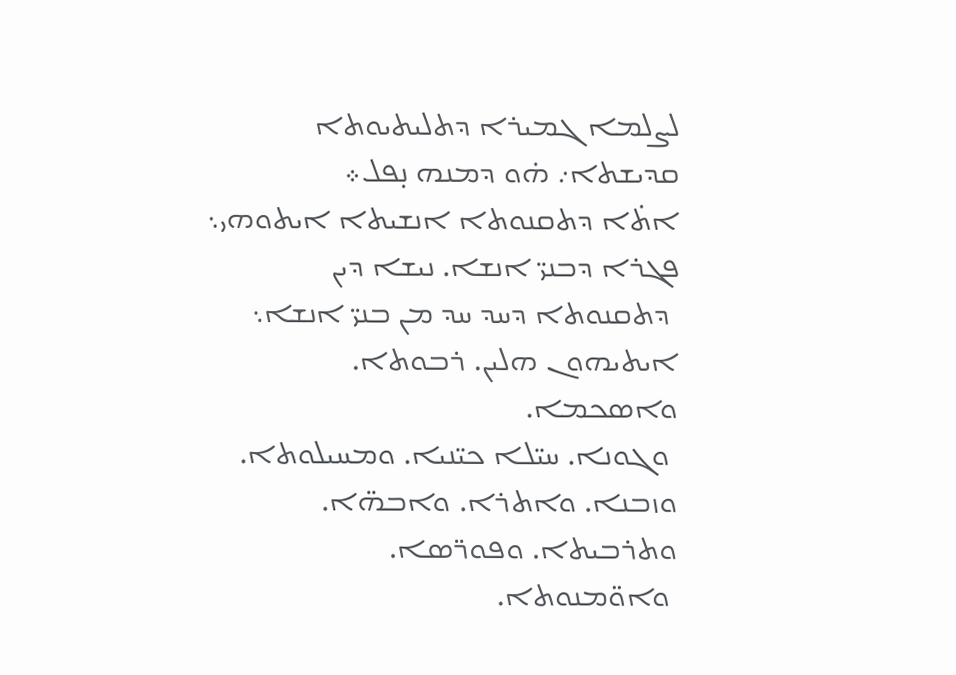ܠܨܠܡܐ ܓܡܝܪܐ ܕܬܠܝܬܝܘܬܐ ܩܕܝܫܬܐ܇ ܗ̇ܘ ܕܡܢܗ ܢ̣ܦܠ܀
ܐܬ̇ܐ ܕܬܩܢܘܬܐ ܐܢܫܝܬܐ ܐܝܬܘܗܝ܆ ܦܓܪܐ ܕܒܢܝ̈ ܐܢܫܐ. ܢܝܫܐ ܕܝܢ
 ܕܬܩܢܘܬܐ ܕܚܕ ܚܕ ܡܢ ܒܢܝ̈ ܐܢܫܐ܆ ܐܝܬܝܗܘܢ ܗܠܝܢ. ܪܒܘܬܐ. ܘܐܣܟܡܐ.
 ܘܓܘܢܐ. ܚܝ̈ܠܐ ܟܝ̈ܢܝܐ. ܘܡܚܝܠܘܬܐ. ܘܙܒܢܐ. ܘܐܬܪܐ. ܘܐܒܗ̈ܐ. ܘܬܪܒܝܬܐ. ܘܦܘܪ̈ܣܐ.
 ܘܐܘ̈ܡܢܘܬܐ.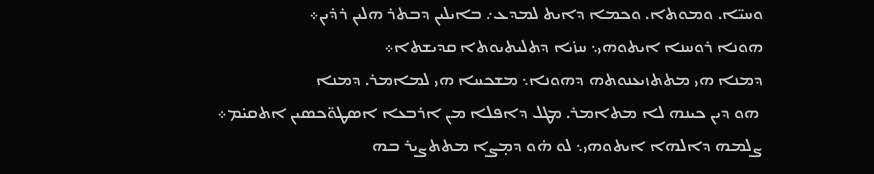ܘܚܝ̈ܐ. ܘܡܘܬܐ. ܘܟܡܐ ܕܐܝܬ ܠܡܕܥ܇ ܒܐܝܠܝܢ ܕܒܬܪ ܗܠܝܢ ܪܕ̇ܝܢ܀
ܗܘܢܐ ܪܘܚܢܐ ܐܝܬܘܗܝ܆ ܚܙ̇ܝܐ ܕܬܠܝܬܝܘܬܐ ܩܕܝܫܬܐ܀
ܕܡܢܐ ܗܝ ܡܬܬܙܝܥܢܘܬܗ ܕܗܘܢܐ܆ ܡܫܟܚܐ ܗܝ ܠܡܐܡܪ. ܕܡܢܐ
 ܗܘ ܕܝܢ ܟܝܢܗ ܠܐ ܡܬܐܡܪ. ܡܛܠ ܕܐܦܠܐ ܡܢ ܐܪܒܥܐ ܐܣܛܘ̈ܟܣܝܢ ܐܬܩܝ̇ܡ܀
ܨܠܡܗ ܕܐܠܗܐ ܐܝܬܘܗܝ܆ ܠܘ ܗ̇ܘ ܕܡ̣ܨܐ ܡܬܬܨܝܪ ܒܗ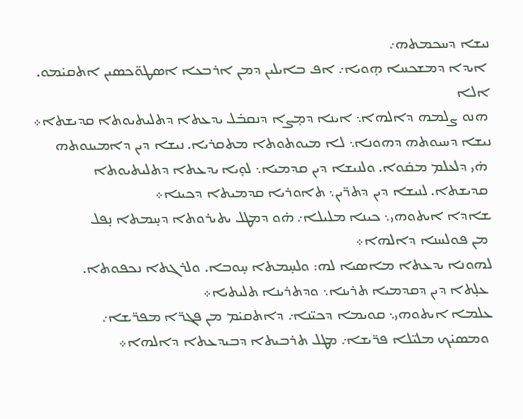ܢܝܫܐ ܕܚܟܡܬܗ܇
 ܐܝܕܐ ܕܡܫܟܚܐ ܗ̣ܘܝܐ܇ ܐܦ ܒܐܝܠܝܢ ܕܡܢ ܐܪܒܥܐ ܐܣܛܘ̈ܟܣܝܢ ܐܬܩܝ̇ܡܘ. ܐܠܐ
 ܗܢܘ ܨܠܡܗ ܕܐܠܗܐ܆ ܐܝܢܐ ܕܡ̣ܨܐ ܕܢܩܒ̇ܠ ܝܕܥܬܐ ܕܬܠܝܬܝܘܬܐ ܩܕܝܫܬܐ܀
ܢܝܫܐ ܕܚܝܘܬܗ ܕܗܘܢܐ܆ ܠܐ ܡܝܘܬܘܬܐ ܡܬܩܪܝܐ. ܢܝܫܐ ܕܝܢ ܕܐܡܝܢܘܬܗ
 ܗ̇ܝ ܕܠܥܠܡ ܡܩ̇ܘܐ. ܘܠܢܝܫܐ ܕܝܢ ܩܕܡܝܐ܆ ܠܘ̣ܝܐ ܝܕܥܬܐ ܕܬܠܝܬܝܘܬܐ
 ܩܕܝܫܬܐ. ܠܢܝܫܐ ܕܝܢ ܕܬܪ̈ܝܢ܆ ܬܐܘܪܝܐ ܩܕܡܝܬܐ ܕܟܝܢܐ܀
ܫܐܕܐ ܐܝܬܘܗܝ܆ ܟܝܢܐ ܡܠܝܠܐ܇ ܗ̇ܘ ܕܡܛܠ ܝܬܝܪܘܬܐ ܕܚ̣ܡܬܐ ܢ̣ܦܠ
 ܡܢ ܦܘܠܚܢܐ ܕܐܠܗܐ܀
ܠܗܘܢܐ ܝܕܥܬܐ ܡܐܣܝܐ ܠܗ: ܘܠܚ̣ܡܬܐ ܚ̣ܘܒܐ. ܘܠܪܓܬܐ ܢܟܦܘܬܐ.
 ܥܠ̣ܬܐ ܕܝܢ ܕܩܕܡܝܐ ܬܪܝܢܐ܆ ܘܕܬܪܝܢܐ ܬܠܝܬܝܐ܀
ܥܠܡܐ ܐܝܬܘܗܝ܆ ܩܘܝܡܐ ܕܟܝ̈ܢܐ܇ ܕܐܬܩܝ̇ܡ ܡܢ ܦܓܪ̈ܐ ܡܦܪ̈ܫܐ܇
 ܘܡܣܝ̇ܟ ܡܠܝ̈ܠܐ ܦܪ̈ܝܫܐ܇ ܡܛܠ ܬܪܒܝܬܐ ܕܒܝܕܥܬܐ ܕܐܠܗܐ܀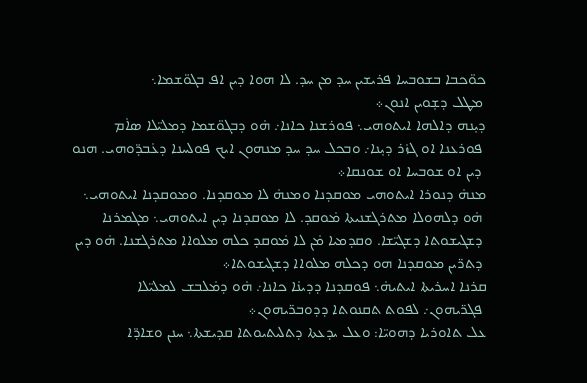ܟܘ̈ܟܒܐ ܒܫܘܒܚܐ ܦܪܝܫܝܢ ܚܕ ܡܢ ܚܕ. ܠܐ ܗܘܐ ܕܝܢ ܐܦ ܒܓܘ̈ܫܡܐ܆
 ܡܛܠ ܕܫ̣ܘܝܢ ܐܢܘܢ܀
ܕܝ̣ܢܗ ܕܐܠܗܐ ܐܝܬܘܗܝ܆ ܦܘܪܫܢܐ ܟܐܢܐ܇ ܗ̇ܘ ܕܒܓܘ̈ܫܡܐ ܕܡܠܝ̈ܠܐ ܣܐ̇ܡ
 ܦܘܪܥܢܐ ܐܘ ܓܙ̇ܪ ܕܝ̣ܢܐ܇ ܘܒܟܠ ܚܕ ܚܕ ܡܢܗܘܢ ܐܝܟ ܦܘܠܚܢܐ ܕܥ̇ܒܕ̈ܘܗܝ. ܗܢܘ
 ܕܝܢ ܐܘ ܫܘܒܚܐ ܐܘ ܫܘܢܩܐ܀
ܡܢܗ̇ ܕܢܘܪܐ ܐܝܬܘܗܝ ܡܘܩܕܢܐ ܘܡܢܗ̇ ܠܐ ܡܘܩܕܢܐ. ܘܡܘܩܕܢܐ ܐܝܬܘܗܝ܆
 ܗ̇ܘ ܕܠܗܘܠܐ ܡܬܪܓܫܢܝܬܐ ܡ̇ܘܩܕ. ܠܐ ܡܘܩܕܢܐ ܕܝܢ ܐܝܬܘܗܝ܆ ܡܓܡܪܢܐ
 ܕܫܓܝܫܘܬܐ ܕܫܓܝ̈ܫܐ. ܘܩܕܡܝܐ ܡ̇ܢ ܠܐ ܡ̇ܘܩܕ ܟܠܗ ܡܠܘܐܐ ܡܬܪܓܫܢܐ. ܗ̇ܘ ܕܝܢ
 ܕܬܪ̈ܝܢ ܡܘܩܕܢܐ ܗܘ ܕܟܠܗ ܡܠܘܐܐ ܕܫܓܝܫܘܬܐ܀
ܩܪܢܐ ܐܚܪܝܬܐ ܐܝܬܝܗ̇܆ ܦܘܩܕܢܐ ܕܕܝܢ̇ܐ ܟܐܢܐ܇ ܗ̇ܘ ܕܡ̇ܠܒܫ ܠܡܠܝ̈ܠܐ
 ܦܓܪ̈ܝܗܘܢ܇ ܠܦܘܬ ܬܩܢܘܬܐ ܕܕܘܒܪ̈ܝܗܘܢ܀
ܥܠ ܬܐܘܪܝܐ ܕܗܘܝ̈ܐ: ܘܥܠ ܝܕܥܬܐ ܕܬܠܝܬܝܘܬܐ ܩܕܝܫܬܐ܆ ܚܢܢ ܘܫܐܕ̈ܐ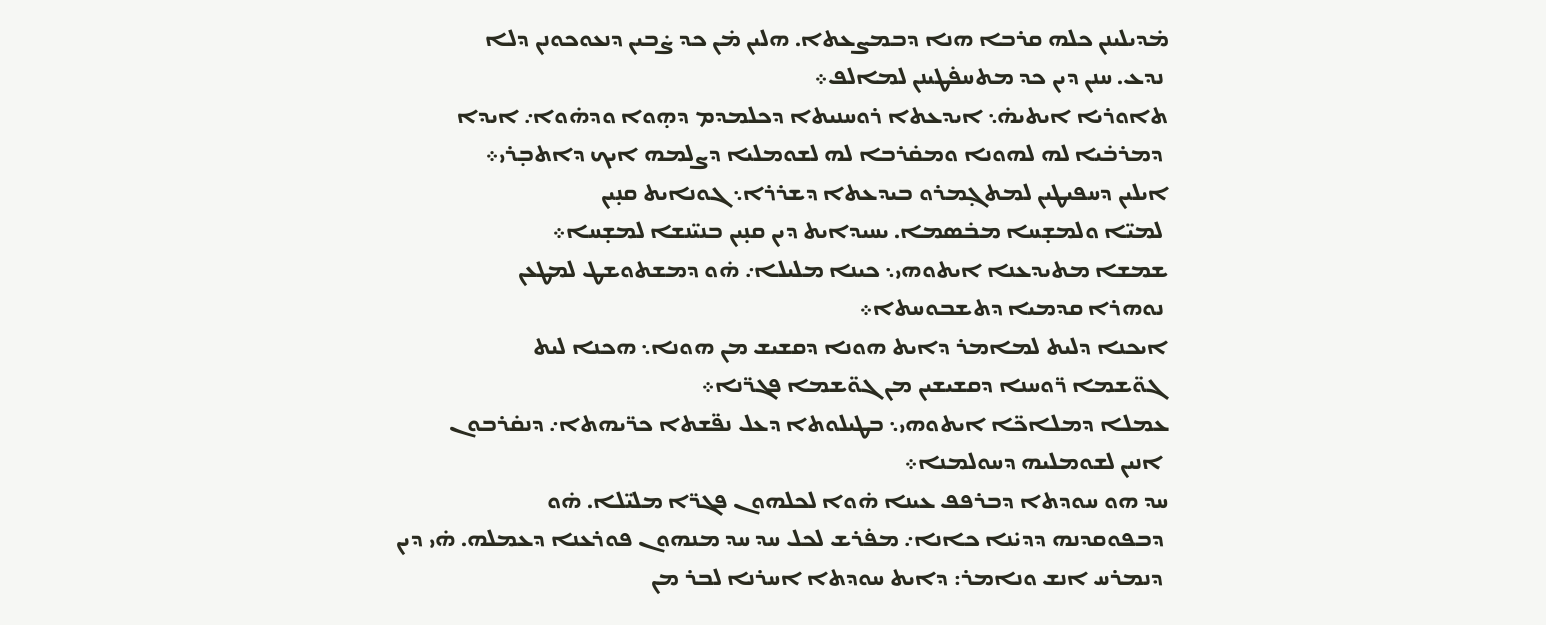ܡ̇ܕܝܠܝܢܢ ܟܠܗ ܩܪܒܐ ܗܢܐ ܕܒܡܨܥܬܐ. ܗܠܝܢ ܡ̇ܢ ܟܕ ܨ̇ܒܝܢ ܕܢܥܘܟܘܢܢ ܕܠܐ
 ܢܕܥ. ܚܢܢ ܕܝܢ ܟܕ ܡܬܚܦ̇ܛܝܢܢ ܠܡܐܠܦ܀
ܬܐܘܪܝܐ ܐܝܬܝܗ̇܆ ܐܝܕܥܬܐ ܪܘܚܢܝܬܐ ܕܟܠܡܕܡ ܕܗ̣ܘܐ ܘܕܗ̇ܘܐ܇ ܐܝܕܐ
 ܕܡܪܒ̇ܝܐ ܠܗ ܠܗܘܢܐ ܘܡܩ̇ܪܒܐ ܠܗ ܠܫܘܡܠܝܐ ܕܨܠܡܗ ܐܝܟ ܕܐܬܒ̣ܪܝ܀
ܐܝܠܝܢ ܕܚܦܝܛܝܢ ܠܡܬܓ̣ܡܪܘ ܒܝܕܥܬܐ ܕܫܪܪܐ܆ ܓܘܢܐܝܬ ܩܢ̣ܝܢ
 ܠܡܝ̈ܐ ܘܠܡܫ̣ܚܐ ܡܒ̇ܣܡܐ. ܝܚܝܕܐܝܬ ܕܝܢ ܩܢ̣ܝܢ ܒܢܝ̈ܢܫܐ ܠܡܫ̣ܚܐ܀
ܫܡܫܐ ܡܬܝܕܥܢܐ ܐܝܬܘܗܝ܆ ܟܝܢܐ ܡܠܝܠܐ܇ ܗ̇ܘ ܕܡܫܬܘܫܛ ܠܡܛܥܢ
 ܢܘܗܪܐ ܩܕܡܝܐ ܕܬܫܒܘܚܬܐ܀
ܐܝܟܢܐ ܕܠܝܬ ܠܡܐܡܪ ܕܐܝܬ ܗܘܢܐ ܕܩܫܝܫ ܡܢ ܗܘܢܐ܆ ܗܟܢܐ ܠܝܬ
 ܓܘ̈ܫܡܐ ܪ̈ܘܚܢܐ ܕܩܫܝܫܝܢ ܡܢ ܓܘ̈ܫܡܐ ܦܓܪ̈ܢܐ܀
ܥܡܠܐ ܕܡܠܐܟ̈ܐ ܐܝܬܘܗܝ܆ ܒܛܝܠܘܬܐ ܕܥܠ ܢܦ̈ܫܬܐ ܟܪ̈ܝܗܬܐ܇ ܕܢܩ̇ܪܒܘܢ
 ܐܢܝܢ ܠܫܘܡܠܝܗ ܕܚܘܠܡܢܐ܀
ܚܕ ܗܘ ܚܘܕܬܐ ܕܒܪܦܦ ܥܝܢܐ ܗ̇ܘܐ ܠܟܠܗܘܢ ܦܓܪ̈ܐ ܡܠܝ̈ܠܐ. ܗ̇ܘ
 ܕܒܦܘܩܕܢܗ ܕܕܝ̇ܢܐ ܟܐܢܐ܇ ܡܦ̇ܪܫ ܠܟܠ ܚܕ ܚܕ ܡܢܗܘܢ ܦܘܪܥܢܐ ܕܥܡܠܗ. ܗ̇ܝ ܕܝܢ
 ܕܢܡܪܚ ܐܢܫ ܘܢܐܡܪ: ܕܐܝܬ ܚܘܕܬܐ ܐܚܪܢܐ ܠܒܪ ܡܢ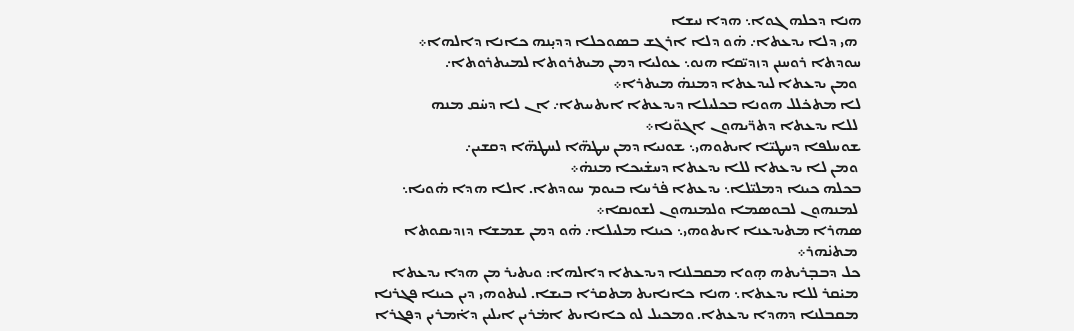ܗܢܐ ܕܟܠܗ ܓܘܐ܆ ܗܕܐ ܢܝܫܐ
 ܗܝ ܕܠܐ ܝܕܥܬܐ܇ ܗ̇ܘ ܕܠܐ ܐܪܓܫ ܒܣܘܟܠܐ ܕܕܝ̣ܢܗ ܟܐܢܐ ܕܐܠܗܐ܀
ܚܘܕܬܐ ܪܘܚܢܢ ܕܙܕܝ̈ܩܐ ܗܢܘ܆ ܥܘܠܝܐ ܕܡܢ ܡܝܬܪܘܬܐ ܠܡܝܬܪܘܬܐ܇
 ܘܡܢ ܝܕܥܬܐ ܠܝܕܥܬܐ ܕܡܢܗ̇ ܡܝܬܪܐ܀
ܠܐ ܡܬܟ̇ܠܠ ܗܘܢܐ ܒܟܠܝܠܐ ܕܝܕܥܬܐ ܐܝܬܝܝܬܐ܇ ܐܢ ܠܐ ܕܚ̇ܩ ܡܢܗ
 ܠܠܐ ܝܕܥܬܐ ܕܬܪ̈ܝܗܘܢ ܐܓܘ̈ܢܐ܀
ܫܘܚܠܦܐ ܕܚܛܝ̈ܐ ܐܝܬܘܗܝ܆ ܫܘܢܝܐ ܕܡܢ ܚܛܗ̈ܐ ܠܚܛܗ̈ܐ ܕܩܫܝܢ܇
 ܘܡܢ ܠܐ ܝܕܥܬܐ ܠܠܐ ܝܕܥܬܐ ܕܚܫ̇ܝܟܐ ܡܢܗ̇܀
ܒܟܠܗ ܟܝܢܐ ܕܡܠܝ̈ܠܐ܆ ܝܕܥܬܐ ܦ̇ܪܚܐ ܒܝܘܡ ܚܘܕܬܐ. ܐܠܐ ܗܕܐ ܗ̇ܘܝܐ܆
 ܠܡܢܗܘܢ ܠܒܘܣܡܐ ܘܠܡܢܗܘܢ ܠܫܘܢܩܐ܀
ܣܗܪܐ ܡܬܝܕܥܢܐ ܐܝܬܘܗܝ܆ ܟܝܢܐ ܡܠܝܠܐ܇ ܗ̇ܘ ܕܡܢ ܫܡܫܐ ܕܙܕܝܩܘܬܐ
 ܡܬܢ̇ܗܪ܀
ܟܠ ܕܒܒ̣ܪܝܬܗ ܗ̣ܘܐ ܡܩܒܠܢܐ ܕܝܕܥܬܐ ܕܐܠܗܐ: ܘܝܬܝܪ ܡܢ ܗܕܐ ܝܕܥܬܐ
 ܡܝ̇ܩܪ ܠܠܐ ܝܕܥܬܐ܆ ܗܢܐ ܟܐܢܐܝܬ ܡܬܩܪܐ ܒܝܫܐ. ܠܝܬܘܗܝ ܕܝܢ ܟܝܢܐ ܦܓܪܢܐ
 ܡܩܒܠܢܐ ܕܗܕܐ ܝܕܥܬܐ. ܘܡܟܝܠ ܠܘ ܟܐܢܐܝܬ ܐܡ̇ܪܝܢ ܐܝܠܝܢ ܕܐ̇ܡܪܝܢ ܕܦܓܪܐ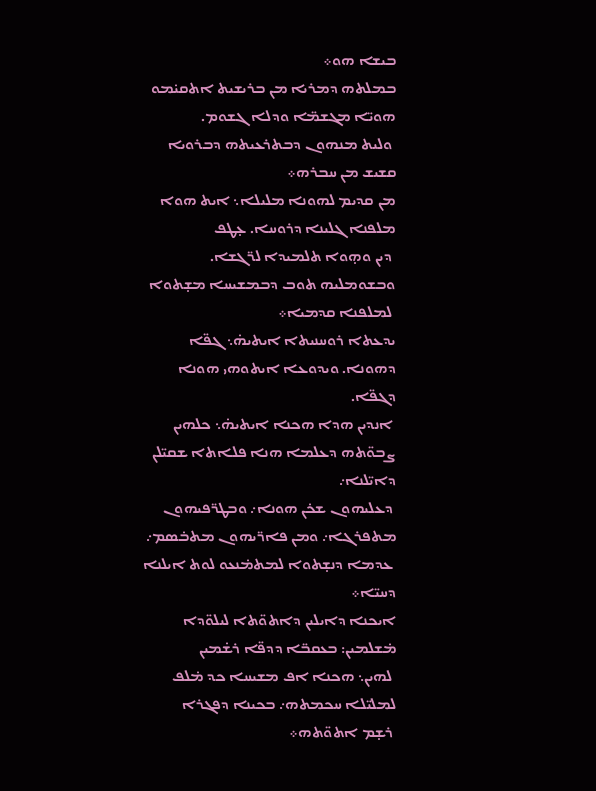ܒܝܫܐ ܗܘ܀
ܒܡܠܬܗ ܕܡܪܝܐ ܡܢ ܒܪܝܫܝܬ ܐܬܩܝ̇ܡܘ ܗܘܝ̈ܐ ܡܓܫܡ̈ܐ ܘܕܠܐ ܓܫܘܡ.
 ܘܠܝܬ ܡܢܗܘܢ ܕܒܬܪܥܝܬܗ ܕܒܪܘܝܐ ܩܫܝܫ ܡܢ ܚܒܪܗ܀
ܡܢ ܩܕܝܡ ܠܗܘܢܐ ܡܠܝܠܐ܆ ܐܝܬ ܗܘܐ ܡܠܦܢܐ ܓܠܝܢܐ ܕܪܘܚܐ. ܥ̣ܛܦ
 ܕܝܢ ܘܗ̣ܘܐ ܬܠܡܝܕܐ ܠܪ̈ܓܫܐ. ܘܒܫܘܡܠܝܗ ܬܘܒ ܕܒܡܫܝܚܐ ܡܫ̣ܬܘܐ
 ܠܡܠܦܢܐ ܩܕܡܝܐ܀
ܝܕܥܬܐ ܪܘܚܢܝܬܐ ܐܝܬܝܗ̇܆ ܓܦ̈ܐ ܕܗܘܢܐ. ܘܝܕܘܥܐ ܐܝܬܘܗܝ ܗܘܢܐ ܕܓܦ̈ܐ.
 ܐܢܕܝܢ ܗܕܐ ܗܟܢܐ ܐܝܬܝܗ̇܆ ܟܠܗܝܢ ܨܒܘ̈ܬܗ ܕܥܠܡܐ ܗܢܐ ܦܠܐܬܐ ܫܩܝ̈ܠܢ ܕܐܝ̈ܠܢܐ܇
 ܕܥܠܝܗܘܢ ܫܟ̇ܢ ܗܘܢܐ܇ ܘܒܛܪ̈ܦܝܗܘܢ ܡܬܦܪܓܐ܇ ܘܡܢ ܦܐܪ̈ܝܗܘܢ ܡܬܒ̇ܣܡ܇
 ܥܕܡܐ ܕܢܫ̣ܬܘܐ ܠܡܬܡ̇ܢܥܘ ܠܘܬ ܐܝܠܢܐ ܕܚܝ̈ܐ܀
ܐܝܟܢܐ ܕܐܝܠܝܢ ܕܐܬܘ̈ܬܐ ܠܝܠܘ̈ܕܐ ܡ̇ܫܠܡܝܢ: ܒܥܩܒ̈ܐ ܕܕܦ̈ܐ ܪܫ̇ܡܝܢ
 ܠܗܝܢ܆ ܗܟܢܐ ܐܦ ܡܫܝܚܐ ܟܕ ܡ̇ܠܦ ܠܡܠܝ̈ܠܐ ܚܟܡܬܗ܇ ܒܟܝܢܐ ܕܦܓܪܐ
 ܪܫ̣ܡ ܐܬܘ̈ܬܗ܀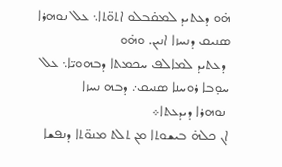ܗ̇ܘ ܕܥܬܝܕ ܠܡܩ̇ܒܠܘ ܐܬܘ̈ܬܐ܆ ܥܠ ܢܘܗܪܐ ܣܢܝܩ ܕܢܚܙܐ ܐܢܝܢ. ܘܗ̇ܘ
 ܕܥܬܝܕ ܠܡܐܠܦ ܚܟܡܬܐ ܕܒܗܘܝ̈ܐ܆ ܥܠ ܚܘ̣ܒܐ ܪܘܚܢܐ ܣܢܝܩ܇ ܕܒܗ ܢܚܙܐ
 ܢܘܗܪܐ ܕܝܕܥܬܐ܀
ܐܢ ܟܠܗ̇ ܒܝܫܘܬܐ ܡܢ ܬܠܬ ܡܢܘ̈ܬܐ ܕܢܦܫܐ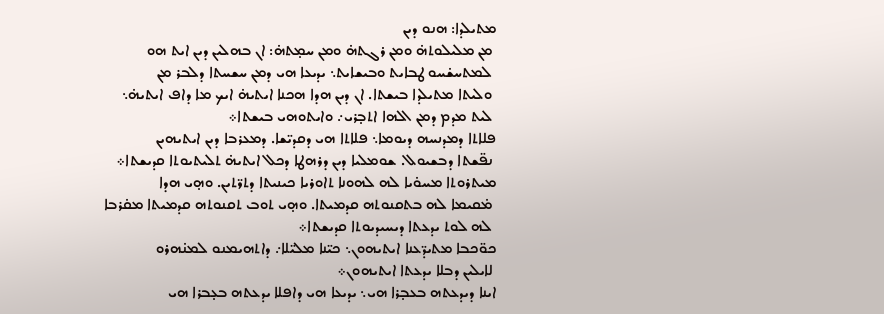ܡܬܝܠܕܐ: ܗܢܘ ܕܝܢ
 ܡܢ ܡܠܝܠܘܬܗ̇ ܘܡܢ ܪܓܬܗ̇ ܘܡܢ ܚܡ̣ܬܗ̇: ܐܢ ܒܗܠܝܢ ܕܝܢ ܐܝܬ ܗܘ
 ܠܡܬܚܫ̇ܚܘ ܛܒܐܝܬ ܘܒܝܫܐܝܬ܆ ܝܕܝܥܐ ܗܝ ܕܡܢ ܚܫܚܬܐ ܕܠܒܪ ܡܢ
 ܘܠܝܬܐ ܡܬܝܠܕܐ ܒܝܫܬܐ. ܐܢ ܕܝܢ ܗܕܐ ܗܟܢܐ ܐܝܬܝܗ̇ ܐܝܟ ܡܐ ܕܐܦ ܐܝܬܝܗ̇܆
 ܠܝܬ ܡܕܡ ܕܡܢ ܐܠܗܐ ܐܬܒ̣ܪܝ܇ ܘܐܝܬܘܗܝ ܒܝܫܬܐ܀
ܦܠܐܬܐ ܕܡܕܢܚܗ ܕܝܘܡܐ܆ ܦܠܐܬܐ ܗܝ ܕܩܕܝ̈ܫܐ. ܕܡܥܪܒܐ ܕܝܢ ܐܝܬܝܗܝܢ
 ܢܦ̈ܫܬܐ ܕܒܫܝܘܠ. ܫܘܡܠܝܐ ܕܝܢ ܕܪܗܛܐ ܕܟܠ ܐܝܬܝܗ̇ ܬܠܝܬܝܘܬܐ ܩܕܝܫܬܐ܀
ܡܝܬܪܘܬܐ ܡܚܘ̇ܝܐ ܠܗ ܠܗܘܢܐ ܬܐܘܪܝܐ ܟܝܢܝܬܐ ܕܬܪ̈ܬܝܢ. ܘܗ̣ܝ ܗܕܐ
 ܡ̇ܩܝܡܐ ܠܗ ܒܬܩܢܘܬܗ ܩܕܡܝܬܐ. ܘܗ̣ܝ ܬܘܒ ܬܩܢܘܬܗ ܩܕܡܝܬܐ ܡܩ̇ܪܒܐ
 ܠܗ ܠܘܬ ܝܕܥܬܐ ܕܝܚܝܕܝܘܬܐ ܩܕܝܫܬܐ܀
ܟܘ̈ܟܒܐ ܡܬܝܕ̈ܥܢܐ ܐܝܬܝܗܘܢ܆ ܟܝ̈ܢܐ ܡܠܝ̈ܠܐ܇ ܕܐܬܗܝܡܢܘ ܠܡܢ̇ܗܪܘ
 ܠܐܝܠܝܢ ܕܒܠܐ ܝܕܥܬܐ ܐܝܬܝܗܘܢ܀
ܐܝܢܐ ܕܝܕܥܬܗ ܒܥܒ̣ܪܐ ܗܝ܆ ܝܕܝܥܐ ܗܝ ܕܐܦܠܐ ܝܕܥܬܗ ܒܥ̣ܒܪܐ ܗܝ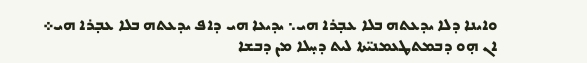ܘܐܝܢܐ ܕܠܐ ܝܕܥܬܗ ܒܠܐ ܥܒ̣ܪܐ ܗܝ܆ ܝܕܝܥܐ ܗܝ ܕܐܦ ܝܕܥܬܗ ܒܠܐ ܥܒ̣ܪܐ ܗܝ܀
ܐܢ ܗ̣ܘ ܕܒܡܬܛܥܡܢܝ̈ܬܐ ܠܝܬ ܕܚ̣ܠܐ ܡܢ ܕܒܫܐ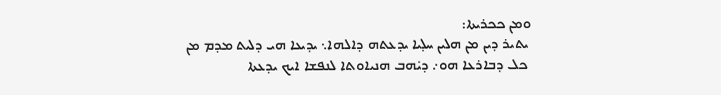ܘܡܢ ܟܟܪܝܬܐ:
 ܝܬܝܪ ܕܝܢ ܡܢ ܗܠܝܢ ܚܠ̣ܝܐ ܝܕܥܬܗ ܕܐܠܗܐ܆ ܝܕܝܥܐ ܗܝ ܕܠܝܬ ܡܕܡ ܡܢ
 ܟܠ ܕܒܐܪܥܐ ܗܘ܇ ܕܝ̇ܗܒ ܗܢܝܐܘܬܐ ܠܢܦܫܐ ܐܝܟ ܝܕܥܬܐ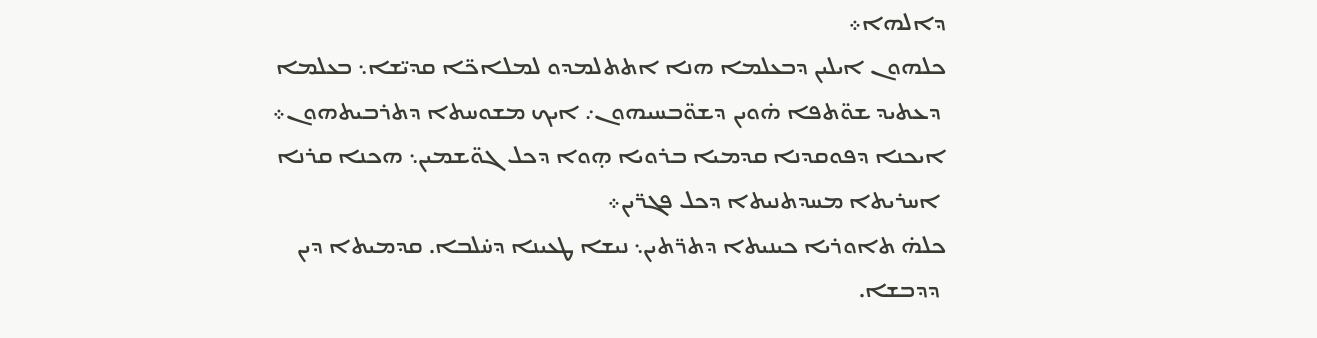ܕܐܠܗܐ܀
ܟܠܗܘܢ ܐܝܠܝܢ ܕܒܥܠܡܐ ܗܢܐ ܐܬܬܠܡܕܘ ܠܡܠܐܟ̈ܐ ܩܕܝ̈ܫܐ܆ ܒܥܠܡܐ
 ܕܥܬܝܕ ܫܘ̈ܬܦܐ ܗ̇ܘܝܢ ܕܫܘ̈ܒܚܝܗܘܢ܇ ܐܝܟ ܡܫܘܚܬܐ ܕܬܪܒܝܬܗܘܢ܀
ܐܝܟܢܐ ܕܦܘܩܕܢܐ ܩܕܡܝܐ ܒܪܘܝܐ ܗ̣ܘܐ ܕܟܠ ܓܘ̈ܫܡܝܢ܆ ܗܟܢܐ ܩܪܢܐ
 ܐܚܪܝܬܐ ܡܚܕܬܢܝܬܐ ܕܟܠ ܦܓܪ̈ܝܢ܀
ܟܠܗ̇ ܬܐܘܪܝܐ ܟܝܢܝܬܐ ܕܬܪ̈ܬܝܢ܆ ܢܝܫܐ ܛܥܝܢܐ ܕܚ̇ܠܒܐ. ܩܕܡܝܬܐ ܕܝܢ
 ܕܕܒܫܐ.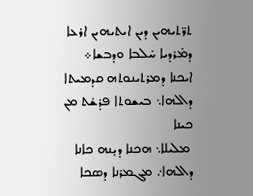ܬܪ̈ܬܝܗܝܢ ܕܝܢ ܐܝܬܝܗܝܢ ܐܪܥܐ ܕܡ̇ܪܕܝܐ ܚ̇ܠܒܐ ܘܕܒܫܐ܀
ܐܝܟܢܐ ܕܡܪܬܝܢܘܬܗ ܩܕܡܝܬܐ ܕܐܠܗܐ܆ ܒܝܫܘܬܐ ܦܪ̣ܫ̇ܬ ܡܢ ܟܝܢܐ
 ܡܠܝܠܐ܆ ܗܟܢܐ ܕܝ̣ܢܗ ܟܐܢܐ ܕܐܠܗܐ܇ ܡܓܡܪܢܐ ܕܣܟܐ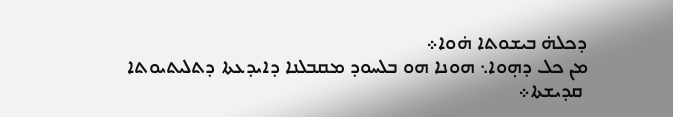ܕܟܠܗ̇ ܒܝܫܘܬܐ ܗ̇ܘܐ܀
ܡܢ ܟܠ ܕܗ̣ܘܐ܆ ܗܘܢܐ ܗܘ ܒܠܚܘܕ ܡܩܒܠܢܐ ܕܐܝܕܥܬܐ ܕܬܠܝܬܝܘܬܐ
 ܩܕܝܫܬܐ܀